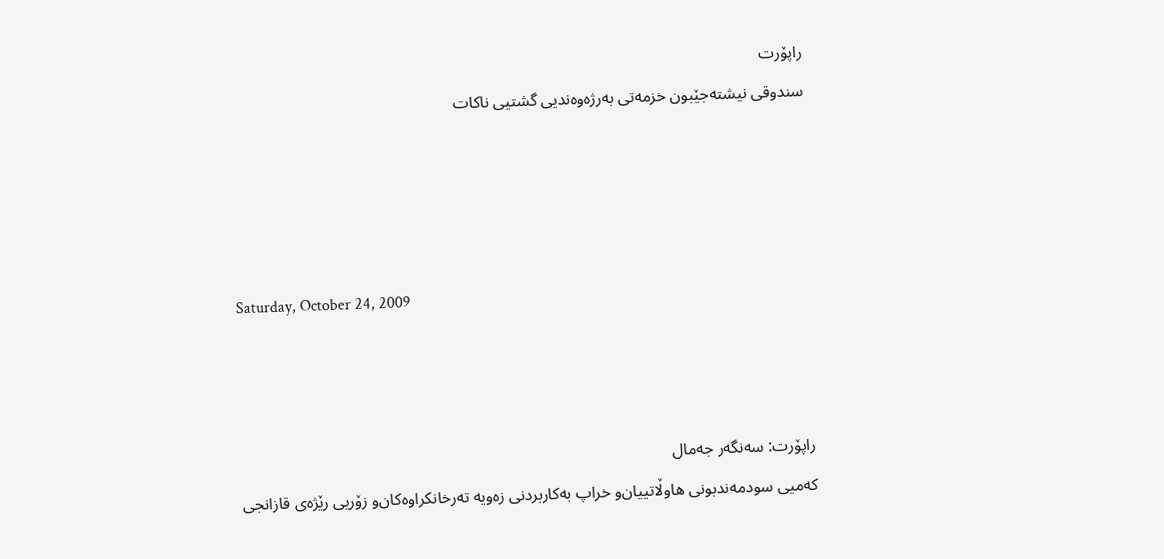راپۆرت
سندوقی‌ نیشته‌جێبون خزمه‌تی‌ به‌رژه‌وه‌ندیی‌ گشتیی‌ ناكات




Saturday, October 24, 2009



راپۆرت: سه‌نگه‌ر جه‌مال
كه‌میی‌ سودمه‌ندبونی‌ هاوڵاتییان‌و خراپ به‌كاربردنی‌ زه‌ویه‌ ته‌رخانكراوه‌كان‌و زۆریی‌ رێژه‌ی‌ قازانجی‌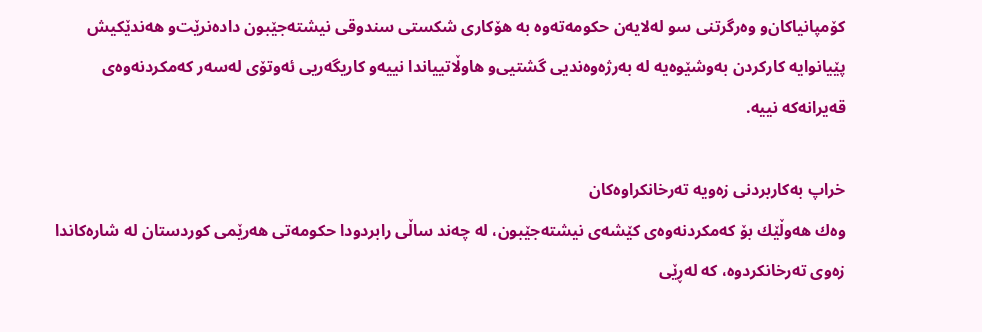كۆمپانیاكان‌و وه‌رگرتنی‌ سو له‌لایه‌ن حكومه‌ته‌وه‌ به‌ هۆكاری‌ شكستی‌ سندوقی‌ نیشته‌جێبون داده‌نرێت‌و هه‌ندێكیش پێیانوایه‌ كاركردن به‌وشێوه‌یه‌ له‌ به‌رژه‌وه‌ندیی‌ گشتیی‌‌و هاوڵاتییاندا نییه‌و كاریگه‌ریی‌ ئه‌وتۆی‌ له‌سه‌ر كه‌مكردنه‌وه‌ی‌ قه‌یرانه‌كه‌ نییه‌.

خراپ به‌كاربردنی‌ زه‌ویه‌ ته‌رخانكراوه‌كان
وه‌ك هه‌وڵێك بۆ كه‌مكردنه‌وه‌ی‌ كێشه‌ی‌ نیشته‌جێبون، له‌ چه‌ند ساڵی‌ رابردودا حكومه‌تی‌ هه‌رێمی‌ كوردستان له‌ شاره‌كاندا زه‌وی‌ ته‌رخانكردوه‌، كه‌ له‌ڕێی‌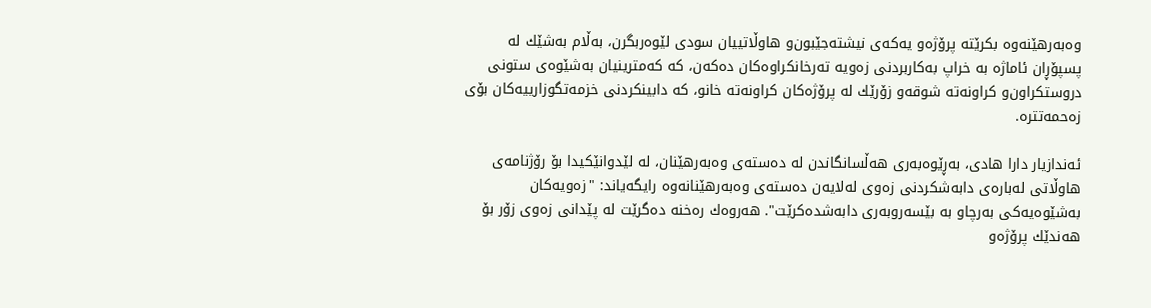وه‌به‌رهێنه‌وه‌ بكرێته‌ پرۆژه‌‌و یه‌كه‌ی‌ نیشته‌جێبون‌و هاوڵاتییان سودی‌ لێوه‌ربگرن، به‌ڵام به‌شێك له‌ پسپۆڕان ئاماژه‌ به‌ خراپ به‌كاربردنی‌ زه‌ویه‌ ته‌رخانكراوه‌كان ده‌كه‌ن، كه‌ كه‌مترینیان به‌شێوه‌ی‌ ستونی‌ دروستكراون‌و كراونه‌ته‌ شوقه‌‌و زۆرێك له‌ پرۆژه‌كان كراونه‌ته‌ خانو، كه‌ دابینكردنی‌ خزمه‌تگوزارییه‌كان بۆی‌ زه‌حمه‌تتره‌.

ئه‌ندازیار دارا هادی‌، به‌ڕێوه‌به‌ری‌ هه‌ڵسانگاندن له‌ ده‌سته‌ی‌ وه‌به‌رهێنان، له‌ لێدوانێكیدا بۆ رۆژنامه‌ی‌ هاوڵاتی‌ له‌باره‌ی‌ دابه‌شكردنی‌ زه‌وی‌ له‌لایه‌ن ده‌سته‌ی‌ وه‌به‌رهێنانه‌وه‌ رایگه‌یاند: "زه‌ویه‌كان به‌شێوه‌یه‌كی‌ به‌رچاو به‌ بێسه‌روبه‌ری‌ دابه‌شده‌كرێت". هه‌روه‌ك ره‌خنه‌ ده‌گرێت له‌ پێدانی‌ زه‌وی‌ زۆر بۆ هه‌ندێك پرۆژه‌‌و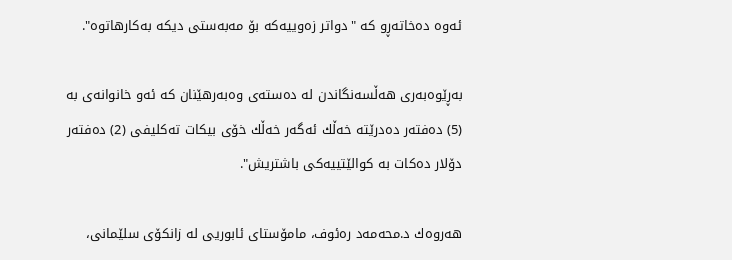ئه‌وه‌ ده‌خاته‌ڕو كه‌ "دواتر زه‌وییه‌كه‌ بۆ مه‌به‌ستی‌ دیكه‌ به‌كارهاتوه‌".

به‌ڕێوه‌به‌ری‌ هه‌ڵسه‌نگاندن له‌ ده‌سته‌ی‌ وه‌به‌رهێنان كه‌ ئه‌و خانوانه‌ی‌ به‌ (5) ده‌فته‌ر ده‌درێته‌ خه‌ڵك ئه‌گه‌ر خه‌ڵك خۆی‌ بیكات ته‌كلیفی‌ (2) ده‌فته‌ر دۆلار ده‌كات به‌ كوالێتییه‌كی‌ باشتریش".

هه‌روه‌ك د.محه‌مه‌د ره‌ئوف، مامۆستای‌ ئابوریی‌ له‌ زانكۆی‌ سلێمانی‌،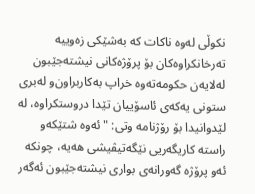نكوڵی‌ له‌وه‌ ناكات كه‌ به‌شێكی‌ زه‌وییه‌ ته‌رخانكراوه‌كان بۆ پرۆژه‌كانی‌ نیشته‌جێبون له‌لایه‌ن حكومه‌ته‌وه‌ خراپ به‌كاربراون‌و له‌بری‌ ستونی‌ یه‌كه‌ی‌ ئاسۆییان تێدا دروستكراوه‌، له‌ لێدوانیدا بۆ رۆژنامه‌ وتی‌: "ئه‌وه‌ شتێكه‌و راسته‌ كاریگه‌ریی‌ نێگه‌تیڤیشی‌ هه‌یه‌، چونكه‌ ئه‌و پرۆژه‌ گه‌ورانه‌ی‌ بواری‌ نیشته‌جێبون ئه‌گه‌ر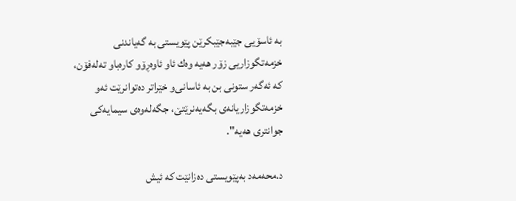به‌ ئاسۆیی‌ جێبه‌جێبكرێن پێویستی‌ به‌ گه‌یاندنی‌ خزمه‌تگوزاریی‌ زۆر هه‌یه‌ وه‌ك ئاو ئاوه‌ڕۆو كاره‌باو ته‌له‌فۆن، كه‌ ئه‌گه‌ر ستونی‌ بن به‌ ئاسانی‌‌و خێراتر ده‌توانرێت ئه‌و خزمه‌تگوزاریانه‌ی‌ بگه‌یه‌نرێتێ‌، جگه‌له‌وه‌ی‌ سیمایه‌كی‌ جوانتری‌ هه‌یه‌".

د.محه‌مه‌د به‌پێویستی‌ ده‌زانێت كه‌ ئیش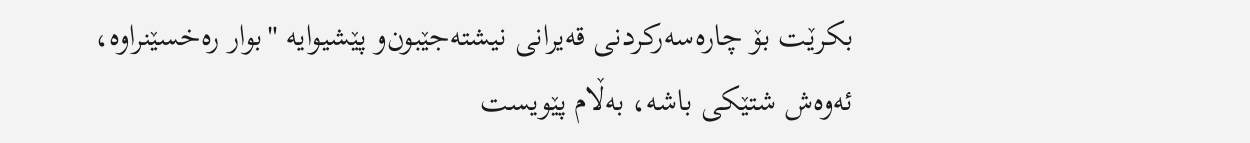بكرێت بۆ چاره‌سه‌ركردنی‌ قه‌یرانی‌ نیشته‌جێبون‌و پێشیوایه‌ "بوار ره‌خسێنراوه‌، ئه‌وه‌ش شتێكی‌ باشه‌، به‌ڵام پێویست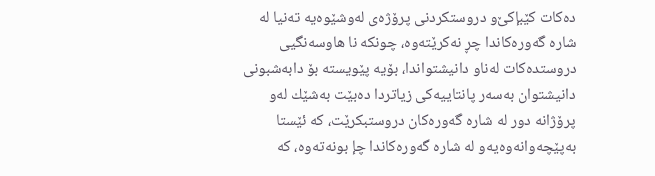ده‌كات كێبإكێ‌‌و دروستكردنی‌ پرۆژه‌ی‌ له‌وشێوه‌یه‌ ته‌نیا له‌ شاره‌ گه‌وره‌كاندا چڕ نه‌كرێته‌وه‌، چونكه‌ نا هاوسه‌نگیی‌ دروستده‌كات له‌ناو دانیشتواندا، بۆیه‌ پێویسته‌ بۆ دابه‌شبونی‌ دانیشتوان به‌سه‌ر پانتاییه‌كی‌ زیاتردا ده‌بێت به‌شێك له‌و پرۆژانه‌ دور له‌ شاره‌ گه‌وره‌كان دروستبكرێت، كه‌ ئێستا به‌پێچه‌وانه‌وه‌یه‌و له‌ شاره‌ گه‌وره‌كاندا چإ بونه‌ته‌وه‌، كه‌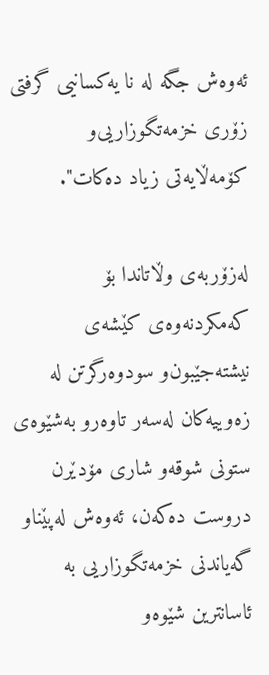ئه‌وه‌ش جگه‌ له‌ نا یه‌كسانیی‌ گرفتی‌ زۆری‌ خزمه‌تگوزاریی‌‌و كۆمه‌ڵایه‌تی‌ زیاد ده‌كات".

له‌زۆربه‌ی وڵاتاندا بۆ كه‌مكردنه‌وه‌ی‌ كێشه‌ی‌ نیشته‌جێبون‌و سودوه‌رگرتن له‌ زه‌وییه‌كان له‌سه‌ر تاوه‌رو به‌شێوه‌ی‌ ستونی‌ شوقه‌‌و شاری‌ مۆدێرن دروست ده‌كه‌ن، ئه‌وه‌ش له‌پێناو گه‌یاندنی خزمه‌تگوزاریی به‌ ئاسانترین شێوه‌و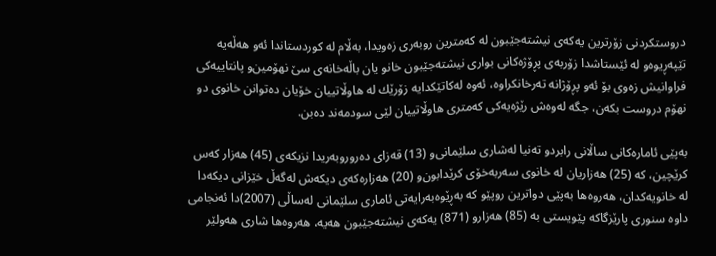دروستكردنی زۆرترین یه‌كه‌ی نیشته‌جێبون له‌ كه‌مترین روبه‌ری زه‌ویدا، به‌ڵام له‌ كوردستاندا ئه‌و هه‌ڵه‌یه‌ تێپه‌ڕیوه‌و له‌ ئێستاشدا زۆربه‌ی‌ پڕۆژه‌كانی بواری نیشته‌جێبون خانو یان باڵه‌خانه‌ی سێ‌ نهۆمین‌و پانتاییه‌كی فراوانیش زه‌وی بۆ ئه‌و پڕۆژانه‌ ته‌رخانكراوه‌، ئه‌وه‌ له‌كاتێكدایه‌ زۆرێك له‌ هاوڵاتییان خۆیان ده‌توانن خانوی دو نهۆم دروست بكه‌ن، جگه‌ له‌وه‌ش رێژه‌یه‌كی‌ كه‌متری‌ هاوڵاتییان لێی‌ سودمه‌ند ده‌بن.

به‌پێی‌ ئاماره‌كانی‌ ساڵانی‌ رابردو ته‌نیا له‌شاری‌ سلێمانی‌‌و (13) قه‌زای‌ ده‌روروبه‌ریدا نزیكه‌ی‌ (45) هه‌زار كه‌س كرێچین، كه‌ (25) هه‌زاریان له‌ خانوی‌ سه‌ربه‌خۆی‌ كرێدابون‌و (20) هه‌زاره‌كه‌ی‌ دیكه‌ش له‌گه‌ڵ‌ خێزانی‌ دیكه‌دا له‌ خانویه‌كدان، هه‌روه‌ها به‌پێی‌ دواترین روپێو كه‌ به‌ڕێوه‌به‌رایه‌تی‌ ئاماری‌ سلێمانی‌ له‌ساڵی‌ (2007)دا ئه‌نجامی‌ داوه‌ سنوری‌ پارێزگاكه‌ پێویستی‌ به‌ (85) هه‌زارو (871) یه‌كه‌ی‌ نیشته‌جێبون هه‌یه‌، هه‌روه‌ها شاری‌ هه‌ولێر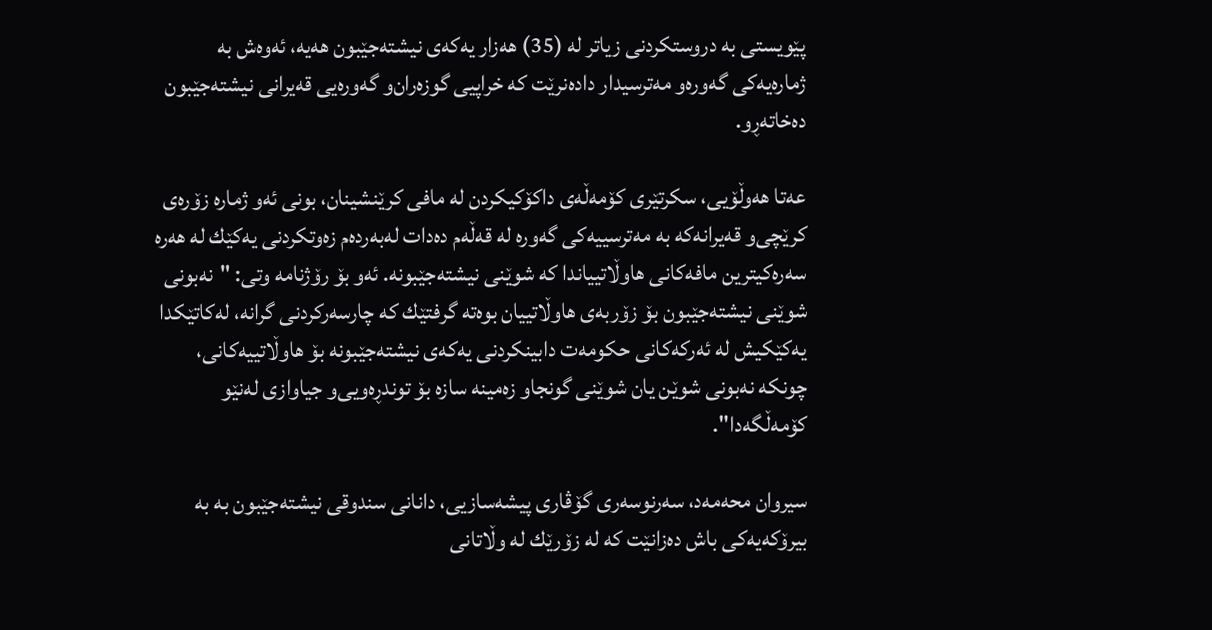پێویستی‌ به‌ دروستكردنی‌ زیاتر له‌ (35) هه‌زار یه‌كه‌ی‌ نیشته‌جێبون هه‌یه‌، ئه‌وه‌ش به‌ ژماره‌یه‌كی‌ گه‌وره‌و مه‌ترسیدار داده‌نرێت كه‌ خراپیی‌ گوزه‌ران‌و گه‌وره‌یی‌ قه‌یرانی‌ نیشته‌جێبون ده‌خاته‌ڕو.

عه‌تا هه‌وڵۆیی‌، سكرتێری‌ كۆمه‌ڵه‌ی‌ داكۆكیكردن له‌ مافی‌ كرێنشینان، بونی‌ ئه‌و ژماره‌ زۆره‌ی‌ كرێچی‌‌و قه‌یرانه‌كه‌ به‌ مه‌ترسییه‌كی‌ گه‌وره‌ له‌ قه‌ڵه‌م ده‌دات له‌به‌رده‌م زه‌وتكردنی‌ یه‌كێك له‌ هه‌ره‌ سه‌ره‌كیترین مافه‌كانی‌ هاوڵاتییاندا كه‌ شوێنی‌ نیشته‌جێبونه‌. ئه‌و بۆ رۆژنامه‌ وتی‌: "نه‌بونی‌ شوێنی‌ نیشته‌جێبون بۆ زۆربه‌ی‌ هاوڵاتییان بوه‌ته‌ گرفتێك كه‌ چارسه‌ركردنی‌ گرانه‌، له‌كاتێكدا یه‌كێكیش له‌ ئه‌ركه‌كانی‌ حكومه‌ت دابینكردنی‌ یه‌كه‌ی‌ نیشته‌جێبونه‌ بۆ هاوڵاتییه‌كانی‌، چونكه‌ نه‌بونی‌ شوێن یان شوێنی‌ گونجاو زه‌مینه‌ سازه‌ بۆ توندڕه‌ویی‌‌و جیاوازی‌ له‌نێو كۆمه‌ڵگه‌دا".

سیروان محه‌مه‌د، سه‌رنوسه‌ری‌ گۆڤاری‌ پیشه‌سازیی‌، دانانی‌ سندوقی‌ نیشته‌جێبون به‌ به‌ بیرۆكه‌یه‌كی‌ باش ده‌زانێت كه‌ له‌ زۆرێك له‌ وڵاتانی‌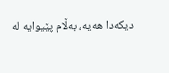دیكه‌دا هه‌یه‌، به‌ڵام پێیوایه‌ له‌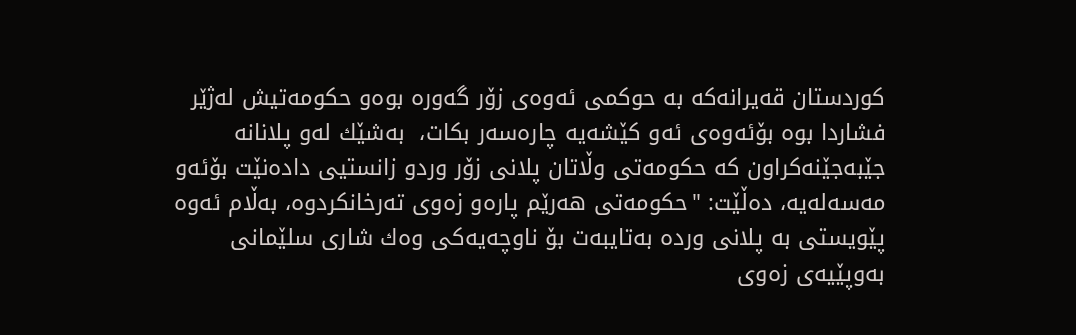كوردستان قه‌یرانه‌كه‌ به‌ حوكمی‌ ئه‌وه‌ی‌ زۆر گه‌وره‌ بوه‌و حكومه‌تیش له‌ژێر فشاردا بوه‌ بۆئه‌وه‌ی‌ ئه‌و كێشه‌یه‌ چاره‌سه‌ر بكات،  به‌شێك له‌و پلانانه‌ جێبه‌جێنه‌كراون كه‌ حكومه‌تی‌ وڵاتان پلانی‌ زۆر وردو زانستیی‌ داده‌نێت بۆئه‌و مه‌سه‌له‌یه‌، ده‌ڵێت: "حكومه‌تی‌ هه‌رێم پاره‌‌و زه‌وی‌ ته‌رخانكردوه‌، به‌ڵام ئه‌وه‌ پێویستی‌ به‌ پلانی‌ ورده‌ به‌تایبه‌ت بۆ ناوچه‌یه‌كی‌ وه‌ك شاری‌ سلێمانی‌ به‌وپێیه‌ی‌ زه‌وی‌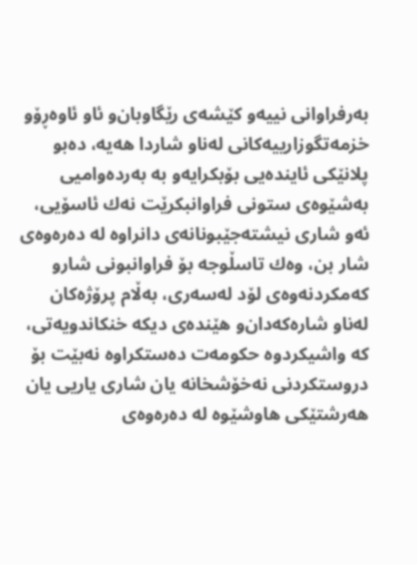به‌رفراوانی‌ نییه‌‌و كێشه‌ی‌ رێگاوبان‌و ئاو ئاوه‌ڕۆو خزمه‌تگوزارییه‌كانی‌ له‌ناو شاردا هه‌یه‌، ده‌بو پلانێكی‌ ئاینده‌یی‌ بۆبكرایه‌‌و به‌ به‌رده‌وامیی‌ به‌شێوه‌ی‌ ستونی‌ فراوانبكرێت نه‌ك ئاسۆیی‌، ئه‌و شاری‌ نیشته‌جێبونانه‌ی‌ دانراوه‌ له‌ ده‌ره‌وه‌ی‌ شار بن، وه‌ك تاسڵوجه‌ بۆ فراوانبونی‌ شارو كه‌مكردنه‌وه‌ی‌ لۆد له‌سه‌ری‌، به‌ڵام پرۆژه‌كان له‌ناو شاره‌كه‌دان‌و هێنده‌ی‌ دیكه‌ خنكاندویه‌تی‌، كه‌ واشیكردوه‌ حكومه‌ت ده‌ستكراوه‌ نه‌بێت بۆ دروستكردنی‌ نه‌خۆشخانه‌ یان شاری‌ یاریی‌ یان هه‌رشتێكی‌ هاوشێوه‌ له‌ ده‌ره‌وه‌ی‌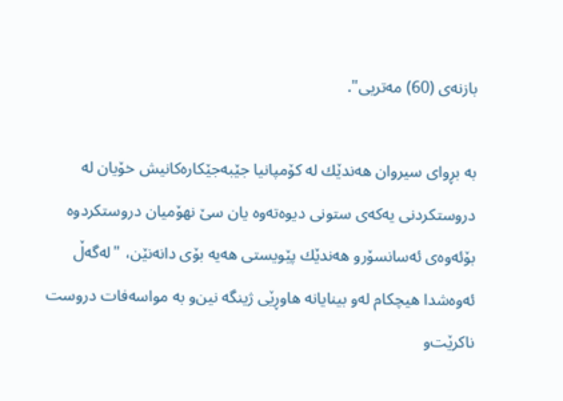بازنه‌ی‌ (60) مه‌تریی‌".

به‌ بڕوای‌ سیروان هه‌ندێك له‌ كۆمپانیا جێبه‌جێكاره‌كانیش خۆیان له‌ دروستكردنی‌ یه‌كه‌ی‌ ستونی‌ دیوه‌ته‌وه‌ یان سێ‌ نهۆمیان دروستكردوه‌ بۆئه‌وه‌ی‌ ئه‌سانسۆرو هه‌ندێك پێویستی‌ هه‌یه‌ بۆی‌ دانه‌نێن، "له‌گه‌ڵ‌ ئه‌وه‌شدا هیچكام له‌و بینایانه‌ هاوڕێی‌ ژینگه‌ نین‌و به‌ مواسه‌فات دروست ناكرێت‌و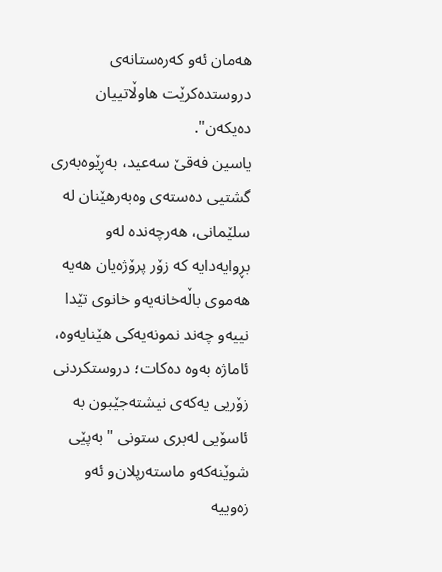هه‌مان ئه‌و كه‌ره‌ستانه‌ی‌ دروستده‌كرێت هاوڵاتییان ده‌یكه‌ن".
یاسین فه‌قێ‌ سه‌عید، به‌ڕێوه‌به‌ری‌ گشتیی‌ ده‌سته‌ی‌ وه‌به‌رهێنان له‌ سلێمانی‌، هه‌رچه‌نده‌ له‌و بڕوایه‌دایه‌ كه‌ زۆر پرۆژه‌یان هه‌یه‌ هه‌موی‌ باڵه‌خانه‌یه‌و خانوی‌ تێدا نییه‌‌و چه‌ند نمونه‌یه‌كی‌ هێنایه‌وه‌، ئاماژه‌ به‌وه‌ ده‌كات؛ دروستكردنی‌ زۆریی‌ یه‌كه‌ی‌ نیشته‌جێبون به‌ ئاسۆیی‌ له‌بری‌ ستونی‌ "به‌پێی‌ شوێنه‌كه‌و ماسته‌رپلان‌و ئه‌و زه‌وییه‌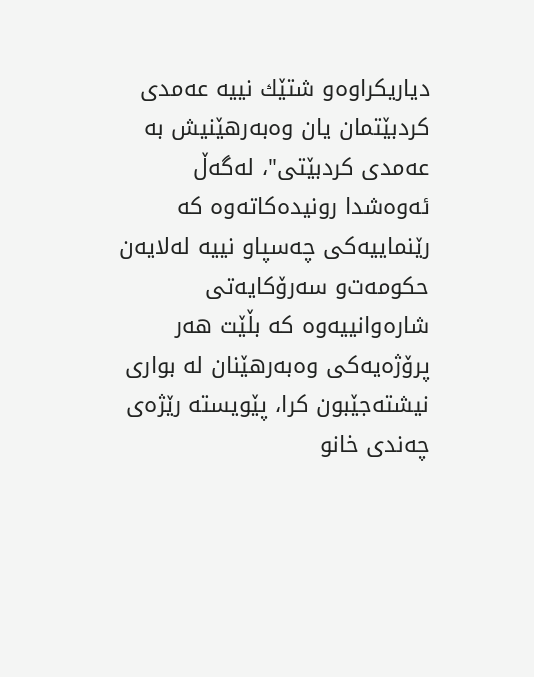دیاریكراوه‌و شتێك نییه‌ عه‌مدی‌ كردبێتمان یان وه‌به‌رهێنیش به‌ عه‌مدی‌ كردبێتی‌"، له‌گه‌ڵ‌ ئه‌وه‌شدا رونیده‌كاته‌وه‌ كه‌ رێنماییه‌كی‌ چه‌سپاو نییه‌ له‌لایه‌ن حكومه‌ت‌و سه‌رۆكایه‌تی‌ شاره‌وانییه‌وه‌ كه‌ بڵێت هه‌ر پرۆژه‌یه‌كی‌ وه‌به‌رهێنان له‌ بواری‌ نیشته‌جێبون كرا، پێویسته‌ رێژه‌ی چه‌ندی‌ خانو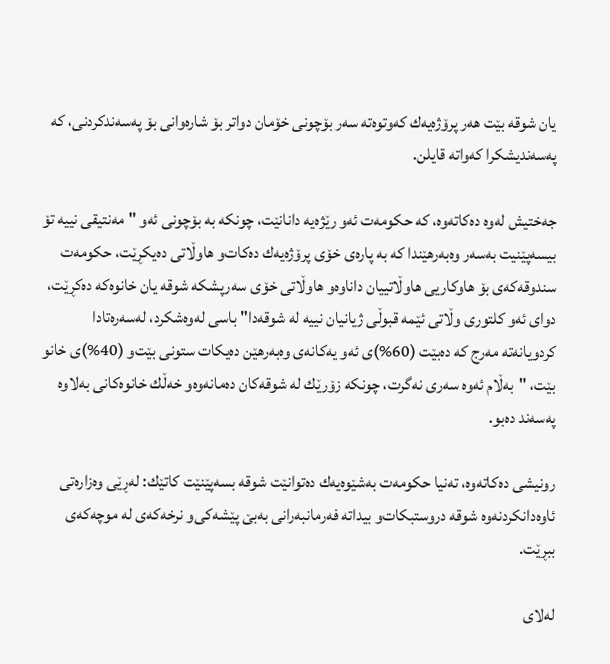یان شوقه‌ بێت هه‌ر پرۆژه‌یه‌ك كه‌وتوه‌ته‌ سه‌ر بۆچونی‌ خۆمان دواتر بۆ شاره‌وانی‌ بۆ په‌سه‌ندكردنی‌، كه‌ په‌سه‌ندیشكرا كه‌واته‌ قایلن.

جه‌ختیش له‌وه‌ ده‌كاته‌وه‌، كه‌ حكومه‌ت ئه‌و رێژه‌یه‌ دانانێت، چونكه‌ به‌ بۆچونی‌ ئه‌و "مه‌نتیقی‌ نییه‌ تۆ بیسه‌پێنیت به‌سه‌ر وه‌به‌رهێندا كه‌ به‌ پاره‌ی‌ خۆی‌ پرۆژه‌یه‌ك ده‌كات‌و هاوڵاتی‌ ده‌یكڕێت، حكومه‌ت سندوقه‌كه‌ی‌ بۆ هاوكاریی‌ هاوڵاتییان داناوه‌و هاوڵاتی‌ خۆی‌ سه‌رپشكه‌ شوقه‌ یان خانوه‌كه‌ ده‌كڕێت، دوای‌ ئه‌و كلتوری‌ وڵاتی‌ ئێمه‌ قبوڵی‌ ژیانیان نییه‌ له‌ شوقه‌دا" باسی‌ له‌وه‌شكرد، له‌سه‌ره‌تادا كردویانه‌ته‌ مه‌رج كه‌ ده‌بێت (60%)ی‌ ئه‌و یه‌كانه‌ی‌ وه‌به‌رهێن ده‌یكات ستونی‌ بێت‌و (40%)ی‌ خانو بێت، "به‌ڵام ئه‌وه‌ سه‌ری‌ نه‌گرت، چونكه‌ زۆرێك له‌ شوقه‌كان ده‌مانه‌وه‌و خه‌ڵك خانوه‌كانی‌ به‌لاوه‌ په‌سه‌ند ده‌بو.

رونیشی‌ ده‌كاته‌وه‌، ته‌نیا حكومه‌ت به‌شێوه‌یه‌ك ده‌توانێت شوقه‌ بسه‌پێنێت كاتێك: له‌ڕێی‌ وه‌زاره‌تی‌ ئاوه‌دانكردنه‌وه‌ شوقه‌ دروستبكات‌و بیداته‌ فه‌رمانبه‌رانی‌ به‌بێ‌ پێشه‌كی‌‌و نرخه‌كه‌ی‌ له‌ موچه‌كه‌ی‌ ببڕێت.

له‌لای‌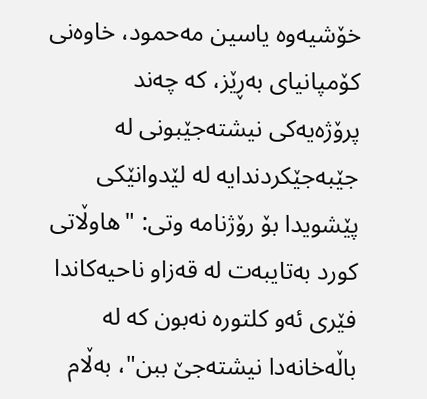خۆشیه‌وه‌ یاسین مه‌حمود، خاوه‌نی‌ كۆمپانیای‌ به‌ڕێز، كه‌ چه‌ند پرۆژه‌یه‌كی‌ نیشته‌جێبونی‌ له‌ جێبه‌جێكردندایه‌ له‌ لێدوانێكی‌ پێشویدا بۆ رۆژنامه‌ وتی‌: "هاوڵاتی كورد به‌تایبه‌ت له‌ قه‌زا‌و ناحیه‌كاندا فێری ئه‌و كلتوره‌ نه‌بون كه‌ له‌ باڵه‌خانه‌دا نیشته‌جێ‌ ببن"، به‌ڵام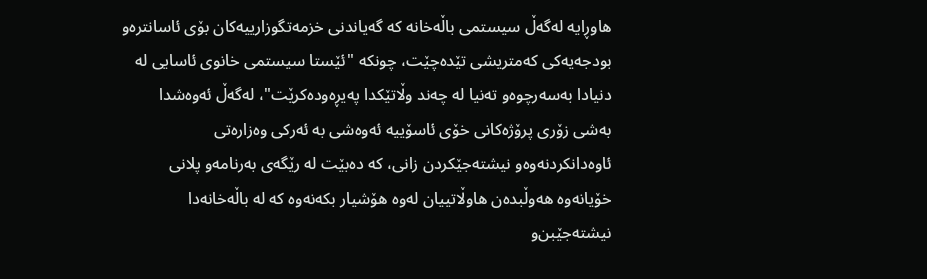هاوڕایه‌ له‌گه‌ڵ‌ سیستمی باڵه‌خانه‌ كه‌ گه‌یاندنی خزمه‌تگوزارییه‌كان بۆی‌ ئاسانتره‌و بودجه‌یه‌كی كه‌متریشی تێده‌چێت، چونكه‌ "ئێستا سیستمی خانوی ئاسایی له‌ دنیادا به‌سه‌رچوه‌و ته‌نیا له‌ چه‌ند وڵاتێكدا په‌یڕه‌وده‌كرێت"، له‌گه‌ڵ‌ ئه‌وه‌شدا به‌شی‌ زۆری‌ پرۆژه‌كانی‌ خۆی‌ ئاسۆییه‌ ئه‌وه‌شی به‌ ئه‌ركی وه‌زاره‌تی ئاوه‌دانكردنه‌وه‌و نیشته‌جێكردن زانی، كه‌ ده‌بێت له‌ رێگه‌ی به‌رنامه‌و پلانی خۆیانه‌وه‌ هه‌وڵبده‌ن هاوڵاتییان له‌وه‌ هۆشیار بكه‌نه‌وه‌ كه‌ له‌ باڵه‌خانه‌دا نیشته‌جێبن‌و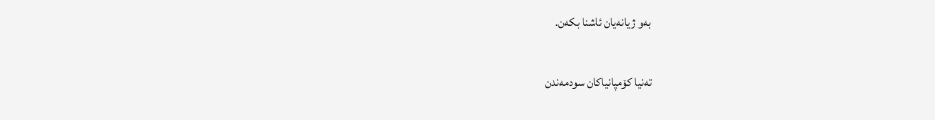به‌و ژیانه‌یان ئاشنا بكه‌ن.

ته‌نیا كۆمپانیاكان سودمه‌ندن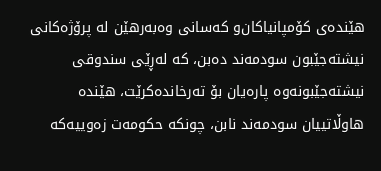هێنده‌ی‌ كۆمپانیاكان‌و كه‌سانی‌ وه‌به‌رهێن له‌ پرۆژه‌كانی‌ نیشته‌جێبون سودمه‌ند ده‌بن، كه‌ له‌ڕێی‌ سندوقی‌ نیشته‌جێبونه‌وه‌ پاره‌یان بۆ ته‌رخانده‌كرێت، هێنده‌ هاوڵاتییان سودمه‌ند نابن، چونكه‌ حكومه‌ت زه‌وییه‌كه‌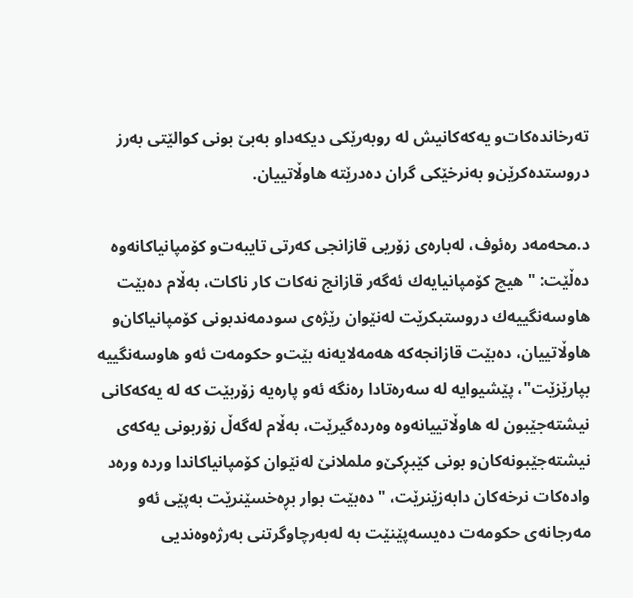ته‌رخانده‌كات‌و یه‌كه‌كانیش له‌ روبه‌رێكی‌ دیكه‌داو به‌بێ‌ بونی‌ كوالێتی به‌رز دروستده‌كرێن‌و به‌نرخێكی‌ گران ده‌درێته‌ هاوڵاتییان.

د.محه‌مه‌د ره‌ئوف، له‌باره‌ی‌ زۆریی‌ قازانجی‌ كه‌رتی‌ تایبه‌ت‌و كۆمپانیاكانه‌وه‌ ده‌ڵێت: "هیچ كۆمپانیایه‌ك ئه‌گه‌ر قازانج نه‌كات كار ناكات، به‌ڵام ده‌بێت هاوسه‌نگییه‌ك دروستبكرێت له‌نێوان رێژه‌ی‌ سودمه‌ندبونی‌ كۆمپانیاكان‌و هاوڵاتییان، ده‌بێت قازانجه‌كه‌ هه‌مه‌لایه‌نه‌ بێت‌و حكومه‌ت ئه‌و هاوسه‌نگییه‌ بپارێزێت"، پێشیوایه‌ له‌ سه‌ره‌تادا ره‌نگه‌ ئه‌و پاره‌یه‌ زۆربێت كه‌ له‌ یه‌كه‌كانی‌ نیشته‌جێبون له‌ هاوڵاتییانه‌وه‌ وه‌رده‌گیرێت، به‌ڵام له‌گه‌ڵ‌ زۆربونی‌ یه‌كه‌ی‌ نیشته‌جێبونه‌كان‌و بونی‌ كێبڕكێ‌‌و ململانێ‌ له‌نێوان كۆمپانیاكاندا ورده‌ وره‌د واده‌كات نرخه‌كان دابه‌زێنرێت، "ده‌بێت بوار بڕه‌خسێنرێت به‌پێی‌ ئه‌و مه‌رجانه‌ی‌ حكومه‌ت ده‌یسه‌پێنێت به‌ له‌به‌رچاوگرتنی‌ به‌رژه‌وه‌ندیی‌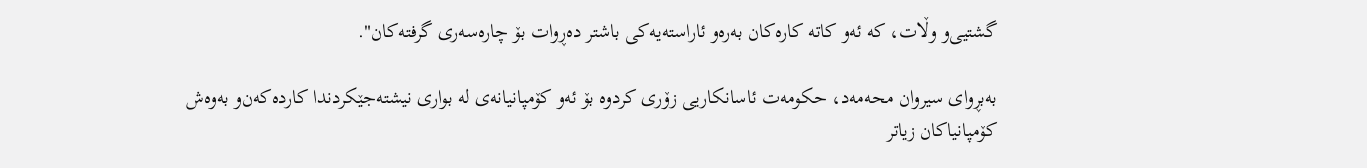گشتیی‌‌و وڵات، كه‌ ئه‌و كاته‌ كاره‌كان به‌ره‌و ئاراسته‌یه‌كی‌ باشتر ده‌ڕوات بۆ چاره‌سه‌ری‌ گرفته‌كان".

به‌بڕوای‌ سیروان محه‌مه‌د، حكومه‌ت ئاسانكاریی‌ زۆری‌ كردوه‌ بۆ ئه‌و كۆمپانیانه‌ی‌ له‌ بواری‌ نیشته‌جێكردندا كارده‌كه‌ن‌و به‌وه‌ش كۆمپانیاكان زیاتر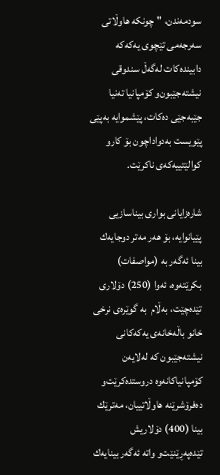سودمه‌ندن، "چونكه‌ هاوڵاتی سه‌رجه‌می‌ تێچوی‌ یه‌كه‌كه‌ دابینده‌كات له‌گه‌ڵ‌ سندوقی‌ نیشته‌جێبون‌و كۆمپانیا ته‌نیا جێبه‌جێی‌ ده‌كات، پێشموایه‌ به‌پێی‌ پێویست به‌دواداچون بۆ كارو كوالێتییه‌كه‌ی‌ ناكرێت.

شاره‌زایانی بواری بیناسازیی پێیانوایه‌، بۆ هه‌ر مه‌تر دوجایه‌ك بینا ئه‌گه‌ر به‌ (مواصفات) بكرێته‌وه‌، ئه‌وا (250) دۆلاری تێده‌چێت، به‌ڵام  به‌ گوێره‌ی نرخی خانو باڵه‌خانه‌ی‌ یه‌كه‌كانی نیشته‌جێبون كه‌ له‌لایه‌ن كۆمپانیاكانه‌وه‌ دروستده‌كرێت‌و ده‌فرۆشرێنه‌ هاوڵاتییان، مه‌ترێك بینا (400) دۆلاریش تێده‌په‌ڕێنێت‌و واته‌ ئه‌گه‌ر بینایه‌ك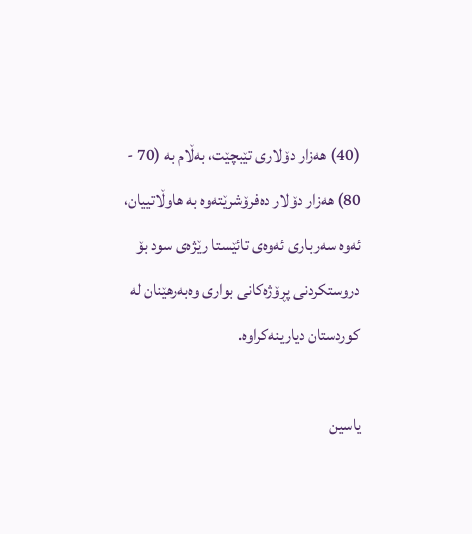(40) هه‌زار دۆلاری‌ تێبچێت، به‌ڵام به‌ (70 - 80) هه‌زار دۆلار ده‌فرۆشرێته‌وه‌ به‌ هاوڵاتییان، ئه‌وه‌ سه‌رباری ئه‌وه‌ی تائێستا رێژه‌ی سود بۆ دروستكردنی پڕۆژه‌كانی بواری وه‌به‌رهێنان له‌ كوردستان دیارینه‌كراوه‌.

یاسین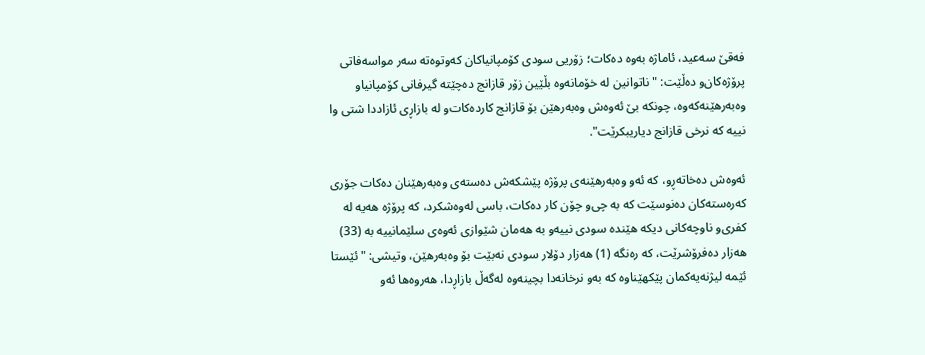فه‌قێ‌ سه‌عید، ئاماژه‌ به‌وه‌ ده‌كات؛ زۆریی‌ سودی‌ كۆمپانیاكان كه‌وتوه‌ته‌ سه‌ر مواسه‌فاتی‌ پرۆژه‌كان‌و ده‌ڵێت: "ناتوانین له‌ خۆمانه‌وه‌ بڵێین زۆر قازانج ده‌چێته‌ گیرفانی‌ كۆمپانیاو وه‌به‌رهێنه‌كه‌وه‌، چونكه‌ بێ‌ ئه‌وه‌ش وه‌به‌رهێن بۆ قازانج كارده‌كات‌و له‌ بازاڕی‌ ئازاددا شتی‌ وا نییه‌ كه‌ نرخی‌ قازانج دیاریبكرێت".

ئه‌وه‌ش ده‌خاته‌ڕو، كه‌ ئه‌و وه‌به‌رهێنه‌ی‌ پرۆژه‌ پێشكه‌ش ده‌سته‌ی‌ وه‌به‌رهێنان ده‌كات جۆری‌ كه‌ره‌سته‌كان ده‌نوسێت كه‌ به‌ چی‌‌و چۆن كار ده‌كات، باسی‌ له‌وه‌شكرد، كه‌ پرۆژه‌ هه‌یه‌ له‌ كفری‌‌و ناوچه‌كانی‌ دیكه‌ هێنده‌ سودی‌ نییه‌‌و به‌ هه‌مان شێوازی‌ ئه‌وه‌ی‌ سلێمانییه‌ به‌ (33) هه‌زار ده‌فرۆشرێت، كه‌ ره‌نگه‌ (1) هه‌زار دۆلار سودی‌ نه‌بێت بۆ وه‌به‌رهێن، وتیشی‌: "ئێستا ئێمه‌ لیژنه‌یه‌كمان پێكهێناوه‌ كه‌ به‌و نرخانه‌دا بچینه‌وه‌ له‌گه‌ڵ‌ بازاڕدا، هه‌روه‌ها ئه‌و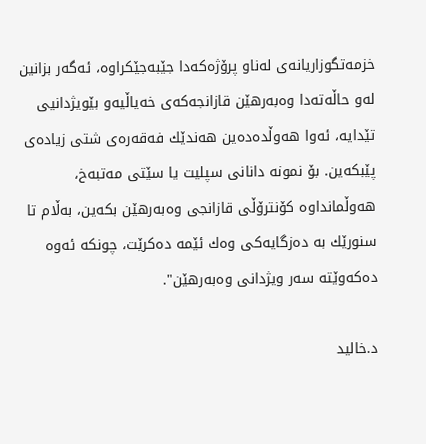خزمه‌تگوزاریانه‌ی‌ له‌ناو پرۆژه‌كه‌دا جێبه‌جێكراوه‌، ئه‌گه‌ر بزانین له‌و حاڵه‌ته‌دا وه‌به‌رهێن قازانجه‌كه‌ی‌ خه‌یاڵیه‌و بێویژدانیی‌ تێدایه‌، ئه‌وا هه‌وڵده‌ده‌ین هه‌ندێك فه‌قه‌ره‌ی‌ شتی‌ زیاده‌ی‌ پێبكه‌ین. بۆ نمونه‌ دانانی‌ سپلیت یا سێتی‌ مه‌تبه‌خ، هه‌وڵمانداوه‌ كۆنترۆڵی‌ قازانجی‌ وه‌به‌رهێن بكه‌ین، به‌ڵام تا سنورێك به‌ ده‌زگایه‌كی‌ وه‌ك ئێمه‌ ده‌كرێت، چونكه‌ ئه‌وه‌ ده‌كه‌وێته‌ سه‌ر ویژدانی‌ وه‌به‌رهێن".

د.خالید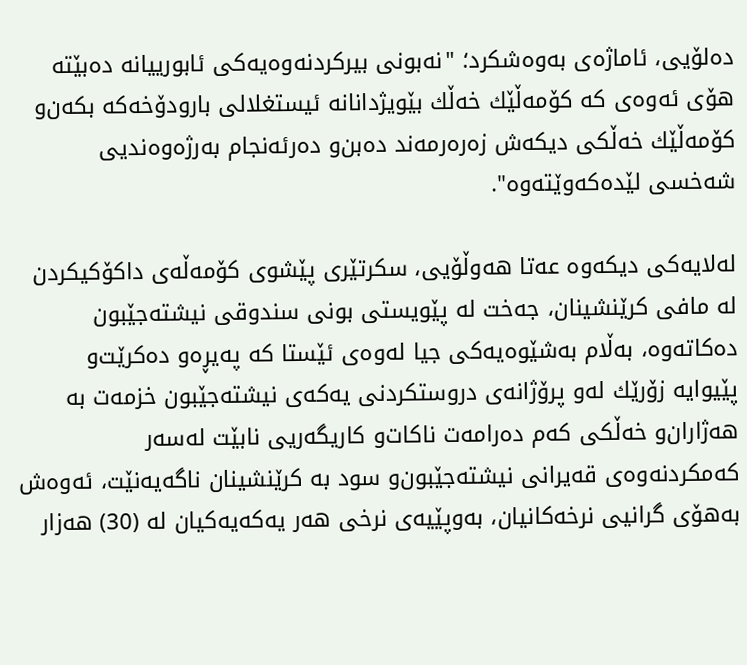ده‌لۆیی‌، ئاماژه‌ی به‌وه‌شكرد؛ "نه‌بونی بیركردنه‌وه‌یه‌كی ئابورییانه‌ ده‌بێته‌ هۆی ئه‌وه‌ی كه‌ كۆمه‌ڵێك خه‌ڵك بێویژدانانه‌ ئیستغلالی بارودۆخه‌كه‌ بكه‌ن‌و كۆمه‌ڵێك خه‌ڵكی دیكه‌ش زه‌ره‌رمه‌ند ده‌بن‌و ده‌رئه‌نجام به‌رژه‌وه‌ندیی شه‌خسی لێده‌كه‌وێته‌وه‌".

له‌لایه‌كی‌ دیكه‌وه‌ عه‌تا هه‌وڵۆیی‌، سكرتێری‌ پێشوی‌ كۆمه‌ڵه‌ی‌ داكۆكیكردن له‌ مافی‌ كرێنشینان، جه‌خت له‌ پێویستی‌ بونی‌ سندوقی‌ نیشته‌جێبون ده‌كاته‌وه‌، به‌ڵام به‌شێوه‌یه‌كی‌ جیا له‌وه‌ی‌ ئێستا كه‌ په‌یڕه‌و ده‌كرێت‌و پێیوایه‌ زۆرێك له‌و پرۆژانه‌ی‌ دروستكردنی‌ یه‌كه‌ی‌ نیشته‌جێبون خزمه‌ت به‌ هه‌ژاران‌و خه‌ڵكی‌ كه‌م ده‌رامه‌ت ناكات‌و كاریگه‌ریی‌ نابێت له‌سه‌ر كه‌مكردنه‌وه‌ی‌ قه‌یرانی‌ نیشته‌جێبون‌و سود به‌ كرێنشینان ناگه‌یه‌نێت، ئه‌وه‌ش به‌هۆی‌ گرانیی‌ نرخه‌كانیان، به‌وپێیه‌ی‌ نرخی‌ هه‌ر یه‌كه‌یه‌كیان له‌ (30) هه‌زار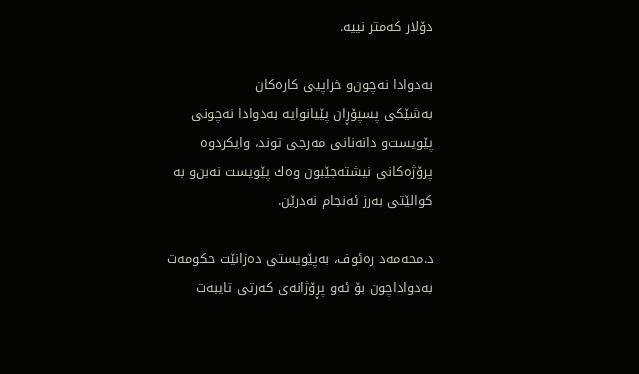دۆلار كه‌متر نییه‌.

به‌دوادا نه‌چون‌و خراپیی‌ كاره‌كان
به‌شێكی‌ پسپۆڕان پێیانوایه‌ به‌دوادا نه‌چونی‌ پێویست‌و دانه‌نانی‌ مه‌رجی‌ توند، وایكردوه‌ پرۆژه‌كانی‌ نیشته‌جێبون وه‌ك پێویست نه‌بن‌و به‌ كوالێتی‌ به‌رز ئه‌نجام نه‌درێن.

د.محه‌مه‌د ره‌ئوف، به‌پێویستی‌ ده‌زانێت حكومه‌ت به‌دواداچون بۆ ئه‌و پڕۆژانه‌ی‌ كه‌رتی‌ تایبه‌ت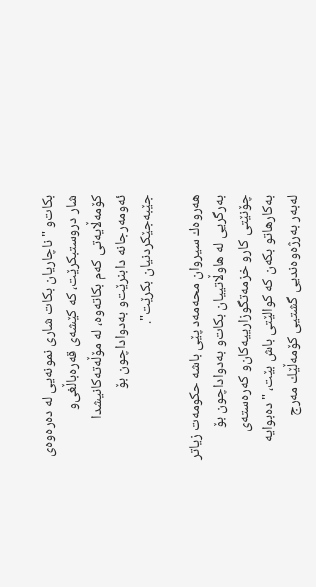بكات‌و "ناچاریان بكات شاری‌ نمونه‌یی‌ له‌ ده‌ره‌وه‌ی‌ شار دروستبكرێت، كه‌ كێشه‌ی‌ قه‌ره‌باڵغی‌‌و كۆمه‌ڵایه‌تی‌ كه‌م بكاته‌وه‌، له‌ مۆڵه‌ته‌كانیشدا ئه‌ومه‌رجانه‌ دابنرێت‌و به‌دواداچون بۆ جێبه‌جێكردنیان بكرێت".

هه‌روه‌ك سیروان محه‌مه‌د پێی باشه‌ حكومه‌ت زیاتر به‌رگریی‌ له‌ هاوڵاتییان بكات‌و به‌دواداچون بۆ چۆنێتی‌ كارو خزمه‌تگوزارییه‌كان‌و كه‌ره‌سته‌ی‌ به‌كارهاتو بكه‌ن كه‌ كوالێتی‌ باش بێت، "ده‌بوایه‌ له‌به‌ر به‌رژه‌وه‌ندیی‌ گشتیی‌ كۆمه‌ڵێك مه‌رج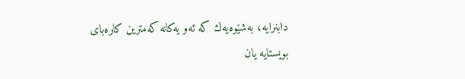دابنرایه‌، به‌شێوه‌یه‌ك كه‌ ئه‌و یه‌كانه‌ كه‌مترین كاره‌بای‌ بویستایه‌ یان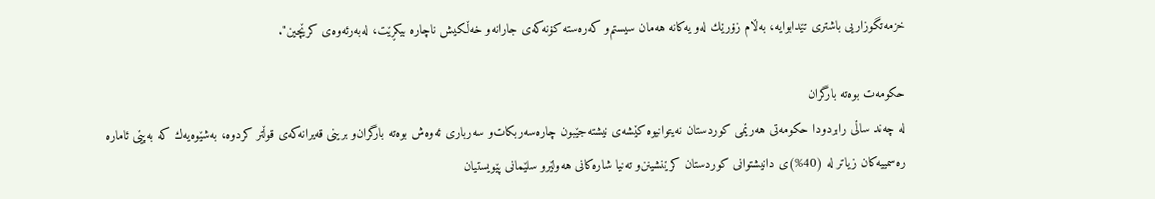خزمه‌تگوزاریی‌ باشتری‌ تێدابوایه‌، به‌ڵام زۆرێك له‌و یه‌كانه‌ هه‌مان سیستم‌و كه‌ره‌سته‌ كۆنه‌كه‌ی‌ جارانه‌‌و خه‌ڵكیش ناچاره‌ بیكڕێت، له‌به‌رئه‌وه‌ی‌ كرێچین".

حكومه‌ت بوه‌ته‌ بارگران
له‌ چه‌ند ساڵی‌ رابردودا حكومه‌تی‌ هه‌رێمی‌ كوردستان نه‌یتوانیوه‌ كێشه‌ی‌ نیشته‌جێبون چاره‌سه‌ربكات‌و سه‌رباری‌ ئه‌وه‌ش بوه‌ته‌ بارگران‌و برینی‌ قه‌یرانه‌كه‌ی‌ قوڵتر كردوه‌، به‌شێوه‌یه‌ك كه‌ به‌پێی‌ ئاماره‌ ره‌سمییه‌كان زیاتر له‌ (40%)ی‌ دانیشتوانی‌ كوردستان كرێنشینن‌و ته‌نیا شاره‌كانی‌ هه‌ولێرو سلێمانی‌ پێویستیان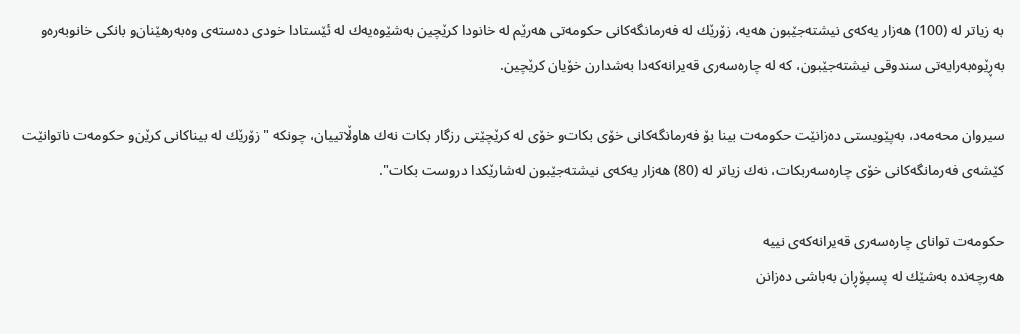به‌ زیاتر له‌ (100) هه‌زار یه‌كه‌ی‌ نیشته‌جێبون هه‌یه‌، زۆرێك له‌ فه‌رمانگه‌كانی‌ حكومه‌تی‌ هه‌رێم له‌ خانودا كرێچین به‌شێوه‌یه‌ك له‌ ئێستادا خودی‌ ده‌سته‌ی‌ وه‌به‌رهێنان‌و بانكی‌ خانوبه‌ره‌و به‌ڕێوه‌به‌رایه‌تی‌ سندوقی‌ نیشته‌جێبون، كه‌ له‌ چاره‌سه‌ری‌ قه‌یرانه‌كه‌دا به‌شدارن خۆیان كرێچین.

سیروان محه‌مه‌د، به‌پێویستی‌ ده‌زانێت حكومه‌ت بینا بۆ فه‌رمانگه‌كانی‌ خۆی‌ بكات‌و خۆی‌ له‌ كرێچێتی‌ رزگار بكات نه‌ك هاوڵاتییان، چونكه‌ "زۆرێك له‌ بیناكانی‌ كرێن‌و حكومه‌ت ناتوانێت كێشه‌ی‌ فه‌رمانگه‌كانی‌ خۆی‌ چاره‌سه‌ربكات، نه‌ك زیاتر له‌ (80) هه‌زار یه‌كه‌ی‌ نیشته‌جێبون له‌شارێكدا دروست بكات".

حكومه‌ت توانای‌ چاره‌سه‌ری‌ قه‌یرانه‌كه‌ی‌ نییه‌
هه‌رچه‌نده‌ به‌شێك له‌ پسپۆڕان به‌باشی‌ ده‌زانن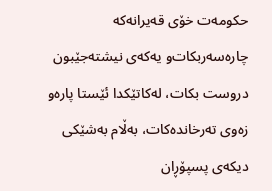حكومه‌ت خۆی‌ قه‌یرانه‌كه‌ چاره‌سه‌ربكات‌و یه‌كه‌ی‌ نیشته‌جێبون دروست بكات، له‌كاتێكدا ئێستا پاره‌و زه‌وی‌ ته‌رخانده‌كات، به‌ڵام به‌شێكی‌ دیكه‌ی‌ پسپۆڕان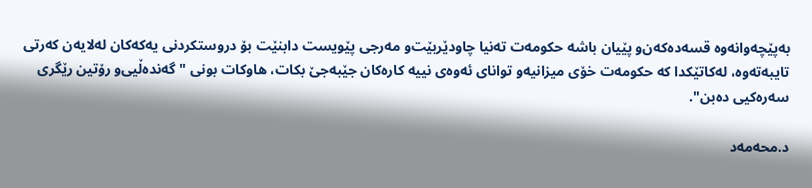به‌پێچه‌وانه‌وه‌ قسه‌ده‌كه‌ن‌و پێیان باشه‌ حكومه‌ت ته‌نیا چاودێربێت‌و مه‌رجی‌ پێویست دابنێت بۆ دروستكردنی‌ یه‌كه‌كان له‌لایه‌ن كه‌رتی‌ تایبه‌ته‌وه‌، له‌كاتێكدا كه‌ حكومه‌ت خۆی‌ میزانیه‌و توانای‌ ئه‌وه‌ی‌ نییه‌ كاره‌كان جێبه‌جێ‌ بكات، هاوكات بونی‌ "گه‌نده‌ڵیی‌‌و رۆتین رێگری‌ سه‌ره‌كیی‌ ده‌بن".

د.محه‌مه‌د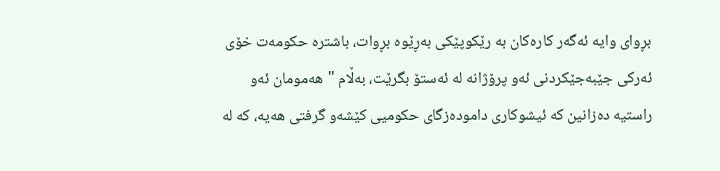بڕوای‌ وایه‌ ئه‌گه‌ر كاره‌كان به‌ رێكوپێكی‌ به‌ڕێوه‌ بڕوات، باشتره‌ حكومه‌ت خۆی‌ ئه‌ركی‌ جێبه‌جێكردنی‌ ئه‌و پرۆژانه‌ له‌ ئه‌ستۆ بگرێت، به‌ڵام "هه‌مومان ئه‌و راستیه‌ ده‌زانین كه‌ ئیشوكاری‌ داموده‌زگای‌ حكومیی‌ كێشه‌و گرفتی‌ هه‌یه‌، كه‌ له‌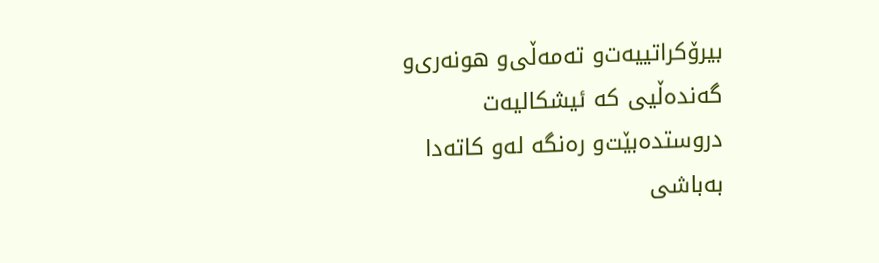بیرۆكراتییه‌ت‌و ته‌مه‌ڵی‌‌و هونه‌ری‌‌و گه‌نده‌ڵیی‌ كه‌ ئیشكالیه‌ت دروستده‌بێت‌و ره‌نگه‌ له‌و كاته‌دا به‌باشی‌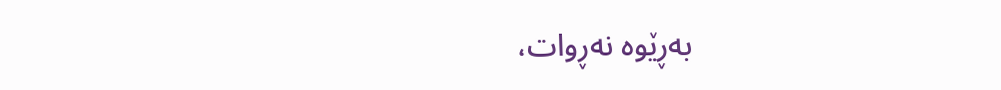به‌ڕێوه‌ نه‌ڕوات،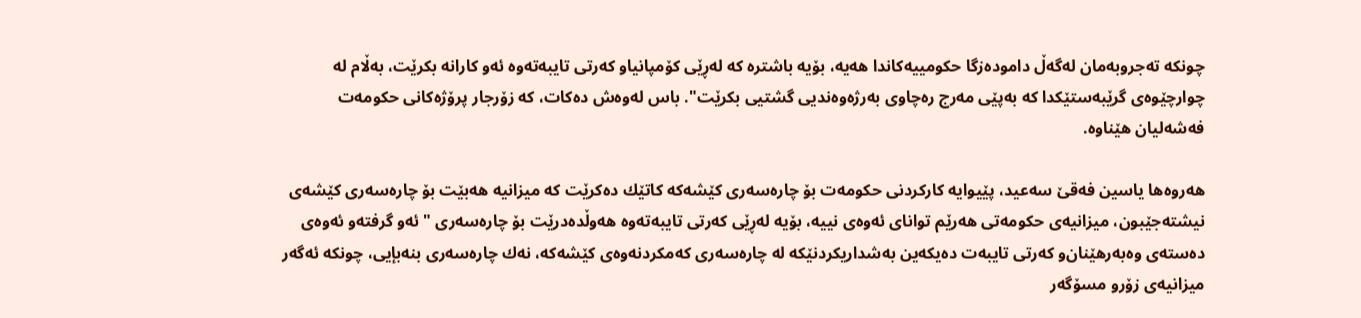چونكه‌ ته‌جروبه‌مان له‌گه‌ڵ‌ داموده‌زگا حكومییه‌كاندا هه‌یه‌، بۆیه‌ باشتره‌ كه‌ له‌ڕێی‌ كۆمپانیاو كه‌رتی‌ تایبه‌ته‌وه‌ ئه‌و كارانه‌ بكرێت، به‌ڵام له‌ چوارچێوه‌ی‌ گرێبه‌ستێكدا كه‌ به‌پێی‌ مه‌رج ره‌چاوی‌ به‌رژه‌وه‌ندیی‌ گشتیی‌ بكرێت". باس له‌وه‌ش ده‌كات، كه‌ زۆرجار پرۆژه‌كانی‌ حكومه‌ت فه‌شه‌لیان هێناوه‌.

هه‌روه‌ها یاسین فه‌قێ‌ سه‌عید، پێیوایه‌ كاركردنی‌ حكومه‌ت بۆ چاره‌سه‌ری‌ كێشه‌كه‌ كاتێك ده‌كرێت كه‌ میزانیه‌ هه‌بێت بۆ چاره‌سه‌ری‌ كێشه‌ی‌ نیشته‌جێبون، میزانیه‌ی‌ حكومه‌تی‌ هه‌رێم توانای‌ ئه‌وه‌ی‌ نییه‌، بۆیه‌ له‌ڕێی كه‌رتی‌ تایبه‌ته‌وه‌ هه‌وڵده‌درێت بۆ چاره‌سه‌ری‌ "ئه‌و گرفته‌و ئه‌وه‌ی‌ ده‌سته‌ی‌ وه‌به‌رهێنان‌و كه‌رتی‌ تایبه‌ت ده‌یكه‌ین به‌شداریكردنێكه‌ له‌ چاره‌سه‌ری‌ كه‌مكردنه‌وه‌ی‌ كێشه‌كه‌، نه‌ك چاره‌سه‌ری‌ بنه‌بإیی‌، چونكه‌ ئه‌گه‌ر میزانیه‌ی‌ زۆر‌و مسۆگه‌ر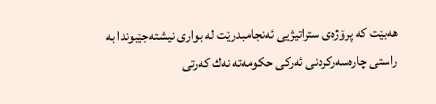هه‌بێت كه‌ پرۆژه‌ی‌ ستراتیژیی‌ ئه‌نجامبدرێت له‌ بواری‌ نیشته‌جێبوندا به‌ راستی‌ چاره‌سه‌ركردنی‌ ئه‌ركی‌ حكومه‌ته‌ نه‌ك كه‌رتی‌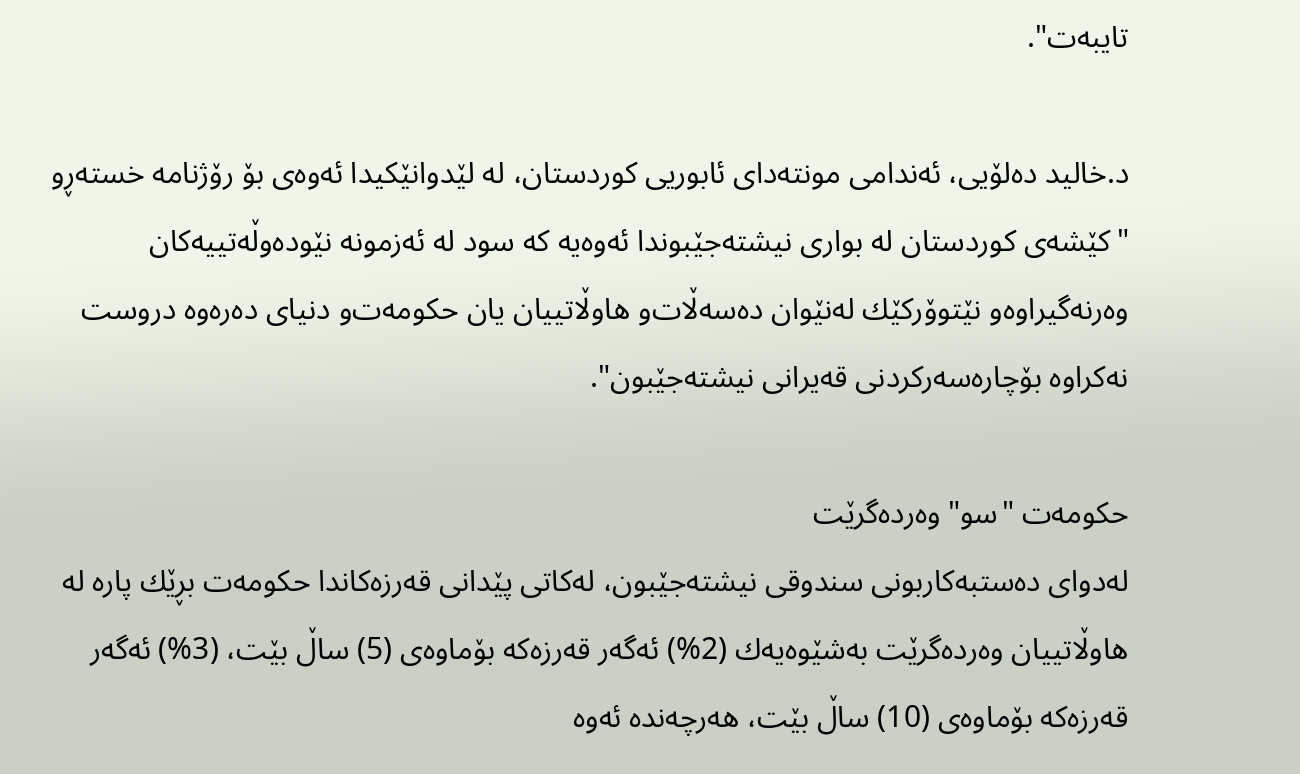تایبه‌ت".

د.خالید ده‌لۆیی، ئه‌ندامی مونته‌دای ئابوریی كوردستان، له‌ لێدوانێكیدا ئه‌وه‌ی بۆ رۆژنامه‌ خسته‌ڕو "كێشه‌ی كوردستان له‌ بواری نیشته‌جێبوندا ئه‌وه‌یه‌ كه‌ سود له‌ ئه‌زمونه‌ نێوده‌وڵه‌تییه‌كان وه‌رنه‌گیراوه‌و نێتوۆركێك له‌نێوان ده‌سه‌ڵات‌و هاوڵاتییان یان حكومه‌ت‌و دنیای ده‌ره‌وه‌ دروست نه‌كراوه‌ بۆچاره‌سه‌ركردنی قه‌یرانی نیشته‌جێبون".

حكومه‌ت "سو" وه‌رده‌گرێت
له‌دوای‌ ده‌ستبه‌كاربونی‌ سندوقی‌ نیشته‌جێبون، له‌كاتی‌ پێدانی‌ قه‌رزه‌كاندا حكومه‌ت بڕێك پاره‌ له‌ هاوڵاتییان وه‌رده‌گرێت به‌شێوه‌یه‌ك (2%) ئه‌گه‌ر قه‌رزه‌كه‌ بۆماوه‌ی‌ (5) ساڵ‌ بێت، (3%) ئه‌گه‌ر قه‌رزه‌كه‌ بۆماوه‌ی‌ (10) ساڵ‌ بێت، هه‌رچه‌نده‌ ئه‌وه‌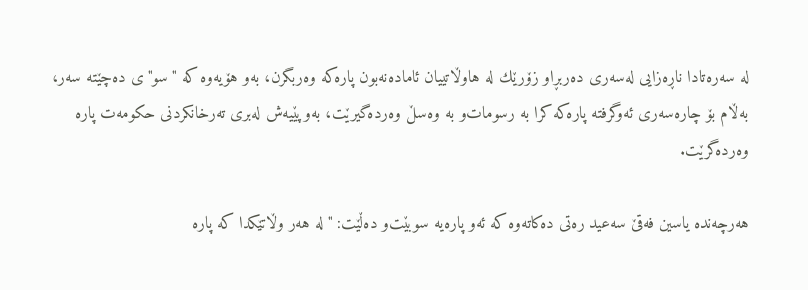له‌ سه‌ره‌تادا ناڕه‌زایی‌ له‌سه‌ری‌ ده‌ربڕاو زۆرێك له‌ هاوڵاتییان ئاماده‌نه‌بون پاره‌كه‌ وه‌ربگرن، به‌و هۆیه‌وه‌ كه‌ "سو"ی‌ ده‌چێته‌ سه‌ر، به‌ڵام بۆ چاره‌سه‌ری‌ ئه‌وگرفته‌ پاره‌كه‌ كرا به‌ رسومات‌و به‌ وه‌سڵ‌ وه‌رده‌گیرێت، به‌وپێیه‌ش له‌بری‌ ته‌رخانكردنی‌ حكومه‌ت پاره‌ وه‌رده‌گرێت.

هه‌رچه‌نده‌ یاسین فه‌قێ‌ سه‌عید ره‌تی‌ ده‌كاته‌وه‌ كه‌ ئه‌و پاره‌یه‌ سوبێت‌و ده‌ڵێت: "له‌ هه‌ر وڵاتێكدا كه‌ پاره‌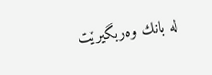له‌ بانك وه‌ربگیرێت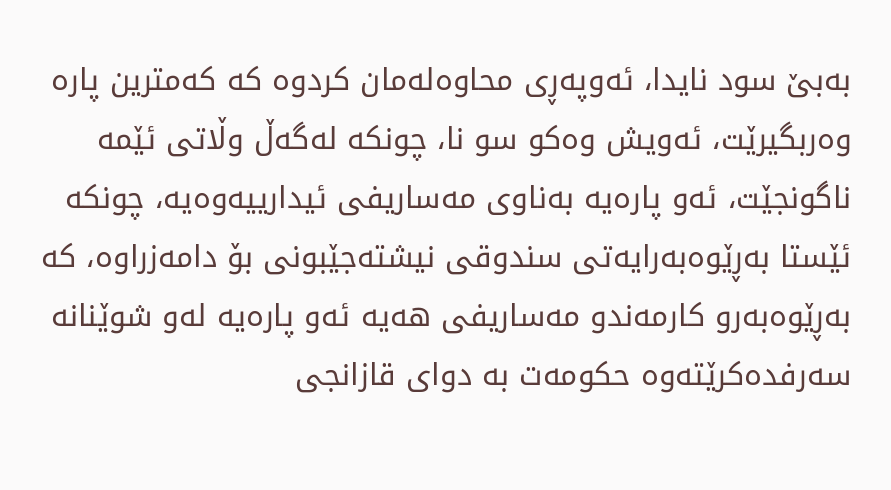به‌بێ‌ سود نایدا، ئه‌وپه‌ڕی‌ محاوه‌له‌مان كردوه‌ كه‌ كه‌مترین پاره‌ وه‌ربگیرێت، ئه‌ویش وه‌كو سو نا، چونكه‌ له‌گه‌ڵ‌ وڵاتی‌ ئێمه‌ ناگونجێت، ئه‌و پاره‌یه‌ به‌ناوی‌ مه‌ساریفی‌ ئیدارییه‌وه‌یه‌، چونكه‌ ئێستا به‌ڕێوه‌به‌رایه‌تی‌ سندوقی‌ نیشته‌جێبونی‌ بۆ دامه‌زراوه‌، كه‌ به‌ڕێوه‌به‌رو كارمه‌ند‌و مه‌ساریفی‌ هه‌یه‌ ئه‌و پاره‌یه‌ له‌و شوێنانه‌ سه‌رفده‌كرێته‌وه‌ حكومه‌ت به‌ دوای‌ قازانجی‌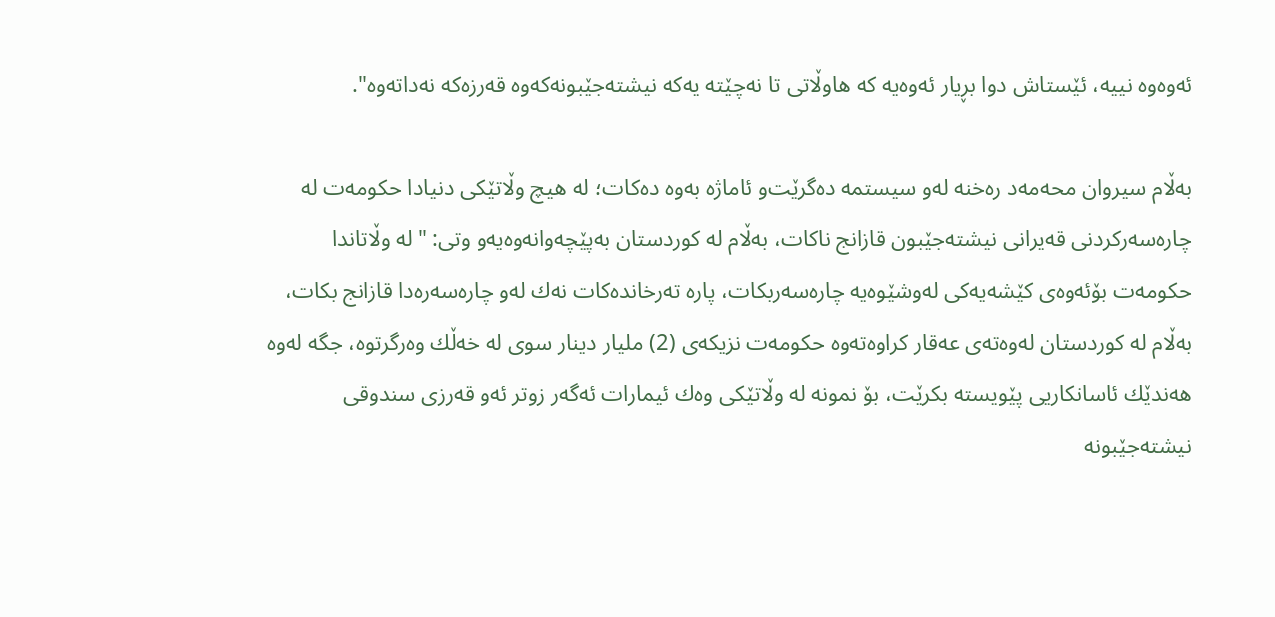ئه‌وه‌وه‌ نییه‌، ئێستاش دوا بڕیار ئه‌وه‌یه‌ كه‌ هاوڵاتی‌ تا نه‌چێته‌ یه‌كه‌ نیشته‌جێبونه‌كه‌وه‌ قه‌رزه‌كه‌ نه‌داته‌وه‌".

به‌ڵام سیروان محه‌مه‌د ره‌خنه‌ له‌و سیستمه‌ ده‌گرێت‌و ئاماژه‌ به‌وه‌ ده‌كات؛ له‌ هیچ وڵاتێكی‌ دنیادا حكومه‌ت له‌ چاره‌سه‌ركردنی‌ قه‌یرانی‌ نیشته‌جێبون قازانج ناكات، به‌ڵام له‌ كوردستان به‌پێچه‌وانه‌وه‌یه‌و وتی‌: "له‌ وڵاتاندا حكومه‌ت بۆئه‌وه‌ی‌ كێشه‌یه‌كی‌ له‌وشێوه‌یه‌ چاره‌سه‌ربكات، پاره‌ ته‌رخانده‌كات نه‌ك له‌و چاره‌سه‌ره‌دا قازانج بكات، به‌ڵام له‌ كوردستان له‌وه‌ته‌ی‌ عه‌قار كراوه‌ته‌وه‌ حكومه‌ت نزیكه‌ی‌ (2) ملیار دینار سوی‌ له‌ خه‌ڵك وه‌رگرتوه‌، جگه‌ له‌وه‌ هه‌ندێك ئاسانكاریی‌ پێویسته‌ بكرێت، بۆ نمونه‌ له‌ وڵاتێكی‌ وه‌ك ئیمارات ئه‌گه‌ر زوتر ئه‌و قه‌رزی‌ سندوقی‌ نیشته‌جێبونه‌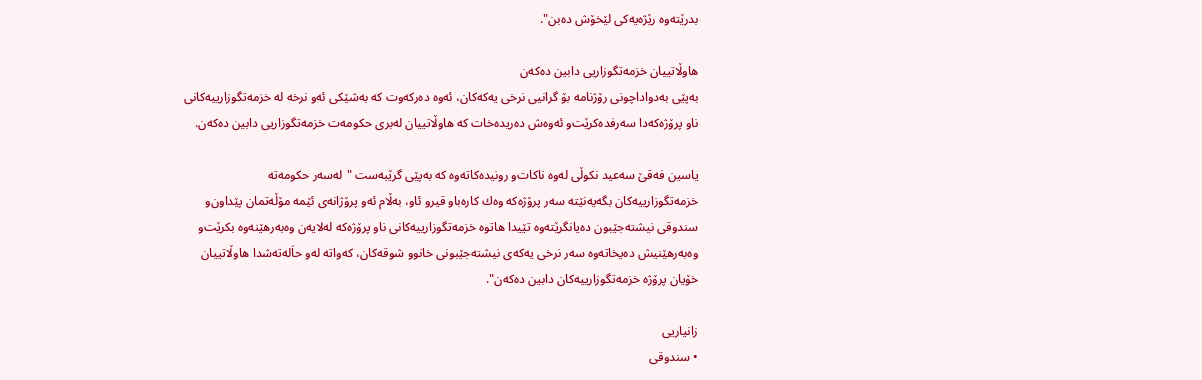بدرێته‌وه‌ رێژه‌یه‌كی‌ لێخۆش ده‌بن".

هاوڵاتییان خزمه‌تگوزاریی‌ دابین ده‌كه‌ن
به‌پێی‌ به‌دواداچونی‌ رۆژنامه‌ بۆ گرانیی‌ نرخی‌ یه‌كه‌كان، ئه‌وه‌ ده‌ركه‌وت كه‌ به‌شێكی‌ ئه‌و نرخه‌ له‌ خزمه‌تگوزارییه‌كانی‌ ناو پرۆژه‌كه‌دا سه‌رفده‌كرێت‌و ئه‌وه‌ش ده‌ریده‌خات كه‌ هاوڵاتییان له‌بری‌ حكومه‌ت خزمه‌تگوزاریی‌ دابین ده‌كه‌ن.

یاسین فه‌قێ‌ سه‌عید نكوڵی‌ له‌وه‌ ناكات‌و رونیده‌كاته‌وه‌ كه‌ به‌پێی‌ گرێبه‌ست "له‌سه‌ر حكومه‌ته‌ خزمه‌تگوزارییه‌كان بگه‌یه‌نێته‌ سه‌ر پرۆژه‌كه‌ وه‌ك كاره‌باو قیر‌و ئاو، به‌ڵام ئه‌و پرۆژانه‌ی‌ ئێمه‌ مۆڵه‌تمان پێداون‌و سندوقی‌ نیشته‌جێبون ده‌یانگرێته‌وه‌ تێیدا هاتوه‌ خزمه‌تگوزارییه‌كانی‌ ناو پرۆژه‌كه‌ له‌لایه‌ن وه‌به‌رهێنه‌وه‌ بكرێت‌و وه‌به‌رهێنیش ده‌یخاته‌وه‌ سه‌ر نرخی‌ یه‌كه‌ی‌ نیشته‌جێبونی‌ خانو‌و شوقه‌كان، كه‌واته‌ له‌و حاَله‌ته‌شدا هاوڵاتییان خۆیان پرۆژه‌ خزمه‌تگوزارییه‌كان دابین ده‌كه‌ن".

زانیاریی‌
• سندوقی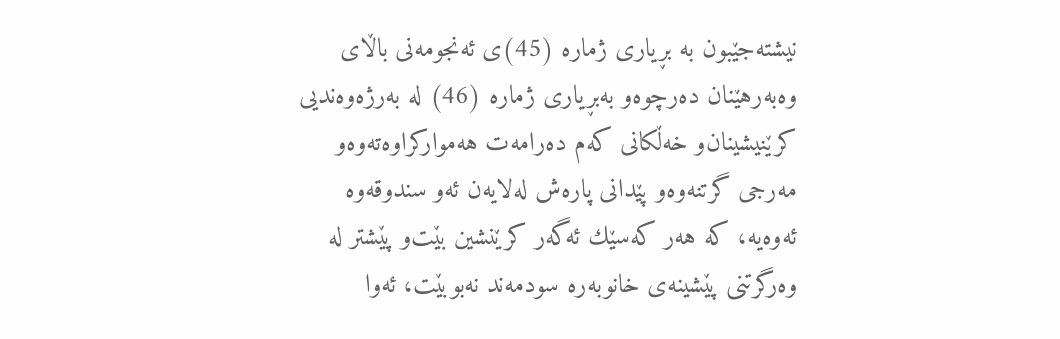نیشته‌جێبون به‌ بڕیاری ژماره‌ (45)ی ئه‌نجومه‌نی باڵای وه‌به‌رهێنان ده‌رچوه‌و به‌بڕیاری ژماره‌ (46) له‌ به‌رژه‌وه‌ندیی كرێنیشینان‌و خه‌ڵكانی كه‌م ده‌رامه‌ت هه‌مواركراوه‌ته‌وه‌و مه‌رجی گرتنه‌وه‌و پێدانی پاره‌ش له‌لایه‌ن ئه‌و سندوقه‌وه‌ ئه‌وه‌یه‌، كه‌ هه‌ر كه‌سێك ئه‌گه‌ر كرێنشین بێت‌و پێشتر له‌ وه‌رگرتنی پێشینه‌ی خانوبه‌ره‌ سودمه‌ند نه‌بوبێت، ئه‌وا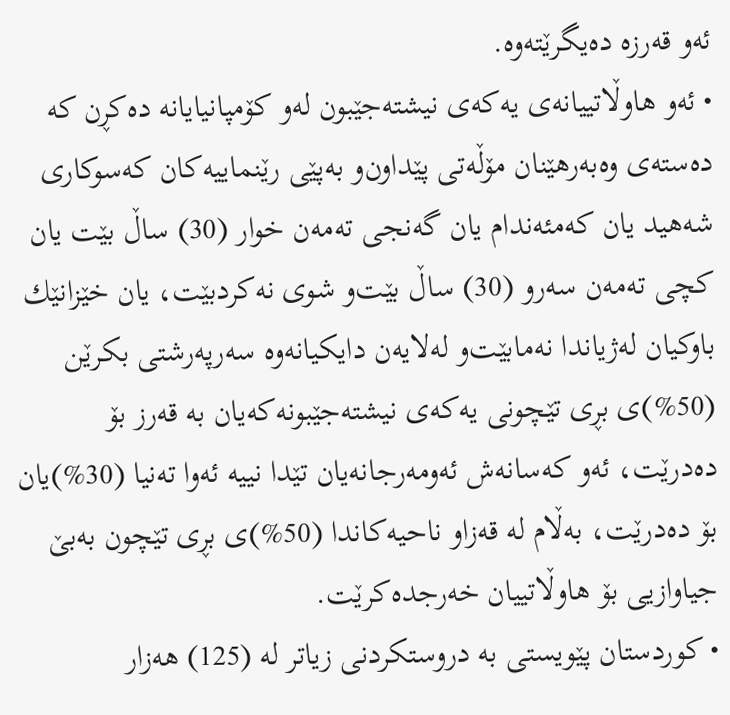ئه‌و قه‌رزه‌ ده‌یگرێته‌وه‌.
• ئه‌و هاوڵاتییانه‌ی‌ یه‌كه‌ی نیشته‌جێبون له‌و كۆمپانیایانه‌ ده‌كڕن كه‌ ده‌سته‌ی وه‌به‌رهێنان مۆڵه‌تی پێداون‌و به‌پێی رێنماییه‌كان كه‌سوكاری شه‌هید یان كه‌مئه‌ندام یان گه‌نجی ته‌مه‌ن خوار (30) ساڵ‌ بێت یان كچی ته‌مه‌ن سه‌رو (30) ساڵ‌ بێت‌و شوی نه‌كردبێت، یان خێزانێك باوكیان له‌ژیاندا نه‌مابێت‌و له‌لایه‌ن دایكیانه‌وه‌ سه‌رپه‌رشتی بكرێن (50%)ی بڕی تێچونی یه‌كه‌ی نیشته‌جێبونه‌كه‌یان به‌ قه‌رز بۆ ده‌درێت، ئه‌و كه‌سانه‌ش ئه‌ومه‌رجانه‌یان تێدا نییه‌ ئه‌وا ته‌نیا (30%)یان بۆ ده‌درێت، به‌ڵام له‌ قه‌زاو ناحیه‌كاندا (50%)ی بڕی تێچون به‌بێ‌ جیاوازیی بۆ هاوڵاتییان خه‌رجده‌كرێت.
• كوردستان پێویستی به‌ دروستكردنی‌ زیاتر له‌ (125) هه‌زار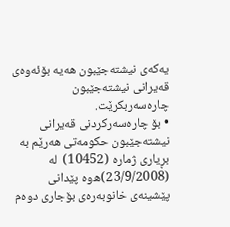یه‌كه‌ی نیشته‌جێبون هه‌یه‌ بۆئه‌وه‌ی قه‌یرانی نیشته‌جێبون چاره‌سه‌ربكرێت.
• بۆ چاره‌سه‌ركردنی قه‌یرانی نیشته‌جێبون حكومه‌تی هه‌رێم به‌ بڕیاری ژماره‌ (10452)  له‌ (23/9/2008)ه‌وه‌ پێدانی پێشینه‌ی خانوبه‌ره‌ی بۆجاری دوه‌م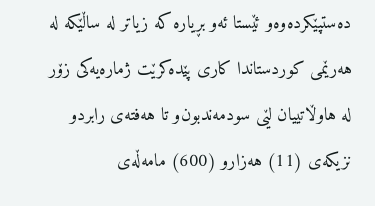ده‌ستپێكرده‌وه‌و ئێستا ئه‌و بڕیاره‌ كه‌ زیاتر له‌ ساڵێكه‌ له‌ هه‌رێمی كوردستاندا كاری پێده‌كرێت ژماره‌یه‌كی زۆر له‌ هاوڵاتییان لێی سودمه‌ندبون‌و تا هه‌فته‌ی‌ رابردو نزیكه‌ی (11) هه‌زارو (600) مامه‌ڵه‌ی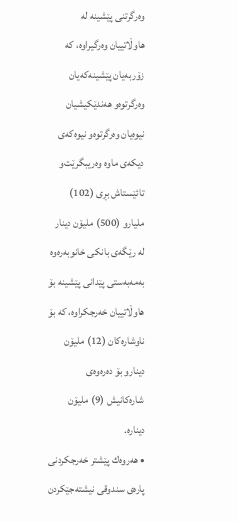وه‌رگرتنی پێشینه‌ له‌ هاوڵاتییان وه‌رگیراوه‌، كه‌ زۆربه‌یان پێشینه‌كه‌یان وه‌رگرتوه‌و هه‌ندێكیشیان نیوه‌یان وه‌رگرتوه‌و نیوه‌كه‌ی دیكه‌ی ماوه‌ وه‌ریبگرێت‌و تائێستاش بڕی (102) ملیارو (500) ملیۆن دینار له‌ رێگه‌ی بانكی خانوبه‌ره‌وه‌ به‌مه‌به‌ستی پێدانی پێشینه‌ بۆ هاوڵاتییان خه‌رجكراوه‌، كه‌ بۆ ناوشاره‌كان (12) ملیۆن دینارو بۆ ده‌ره‌وه‌ی شاره‌كانیش (9) ملیۆن دیناره‌.
• هه‌روه‌ك پێشتر خه‌رجكردنی پاره‌ی سندوقی نیشته‌جێكردن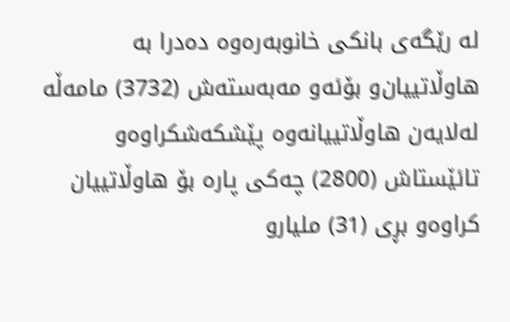له‌ رێگه‌ی بانكی خانوبه‌ره‌وه‌ ده‌درا به‌ هاوڵاتییان‌و بۆئه‌و مه‌به‌سته‌ش (3732) مامه‌ڵه‌ له‌لایه‌ن هاوڵاتییانه‌وه‌ پێشكه‌شكراوه‌و تائێستاش (2800) چه‌كی پاره‌ بۆ هاوڵاتییان كراوه‌و بڕی (31) ملیارو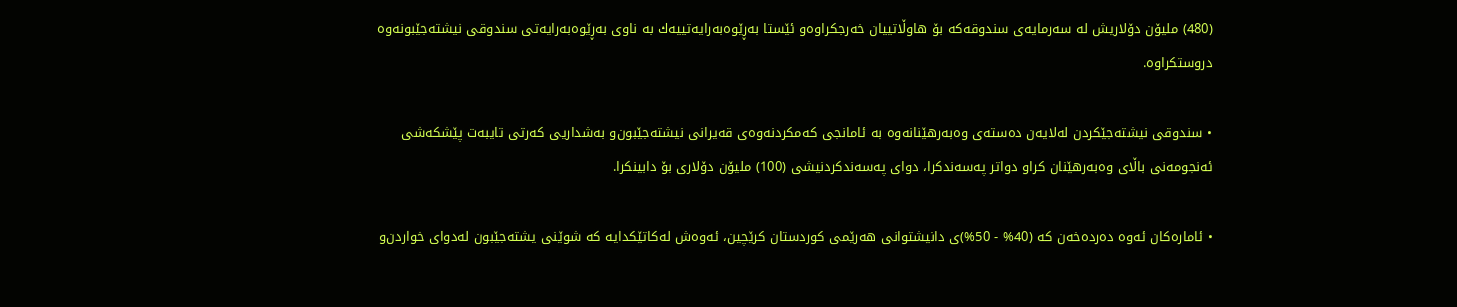(480) ملیۆن دۆلاریش له‌ سه‌رمایه‌ی سندوقه‌كه‌ بۆ هاوڵاتییان خه‌رجكراوه‌و ئێستا به‌ڕێوه‌به‌رایه‌تییه‌ك به‌ ناوی به‌ڕێوه‌به‌رایه‌تی سندوقی نیشته‌جێبونه‌وه‌ دروستكراوه‌.

• سندوقی‌ نیشته‌جێكردن له‌لایه‌ن ده‌سته‌ی‌ وه‌به‌رهێنانه‌وه‌ به‌ ئامانجی‌ كه‌مكردنه‌وه‌ی‌ قه‌یرانی‌ نیشته‌جێبون‌و به‌شداریی‌ كه‌رتی‌ تایبه‌ت پێشكه‌شی‌ ئه‌نجومه‌نی‌ باڵای‌ وه‌به‌رهێنان كرا‌و دواتر په‌سه‌ندكرا، دوای‌ په‌سه‌ندكردنیشی‌ (100) ملیۆن دۆلاری‌ بۆ دابینكرا.

• ئاماره‌كان ئه‌وه‌ ده‌رده‌خه‌ن كه‌ (40% - 50%)ی‌ دانیشتوانی‌ هه‌رێمی‌ كوردستان كرێچین، ئه‌وه‌ش له‌كاتێكدایه‌ كه‌ شوێنی‌ یشته‌جێبون له‌دوای‌ خواردن‌و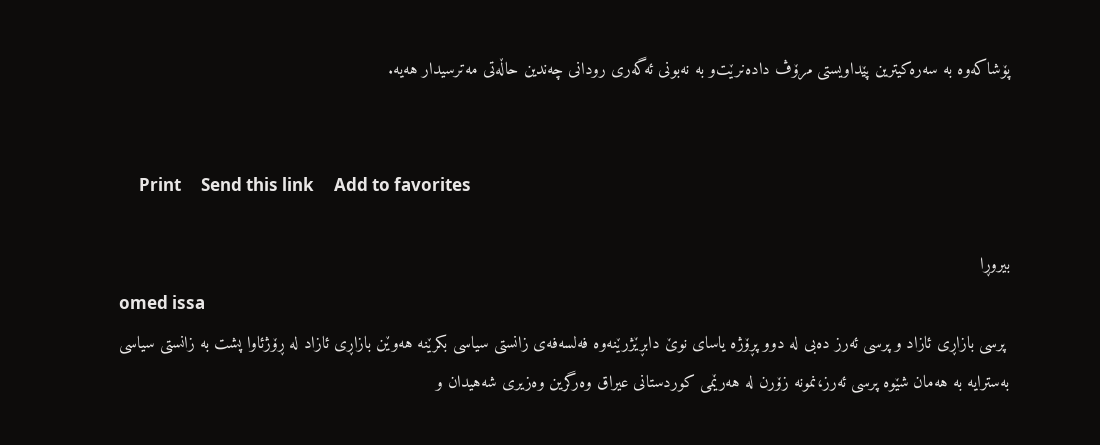پۆشاكه‌وه‌ به‌ سه‌ره‌كیترین پێداویستی‌ مرۆڤ داده‌نرێت‌و به‌ نه‌بونی‌ ئه‌گه‌ری‌ رودانی‌ چه‌ندین حاڵه‌تی‌ مه‌ترسیدار هه‌یه‌.


     Print     Send this link     Add to favorites

بیروڕا
omed issa
 پرسی بازاڕی ئازاد و پرسی ئه‌رز ده‌بی له‌ دوو پڕۆژه‌ یاسای نوێ دابڕێژرێنه‌وه‌ فه‌لسه‌فه‌ی زانستی سیاسی بکرێنه‌ هه‌وێن بازاڕی ئازاد له‌ ڕۆژئاوا پشت به‌ زانستی سیاسی به‌سترایه‌ به‌ هه‌مان شێوه‌ پرسی ئه‌رز،نمونه‌ زۆرن له‌ هه‌رێمی کوردستانی عیراق وه‌رگرین وه‌زیری شه‌هیدان و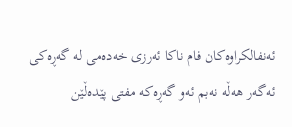ئه‌نفالکراوه‌کان فام ناکا ئه‌رزی خه‌ده‌می له‌ گه‌ڕه‌کی ئه‌گه‌ر هه‌ڵه‌ نه‌بم ئه‌و گه‌ڕه‌که‌ مفتی پێده‌ڵێن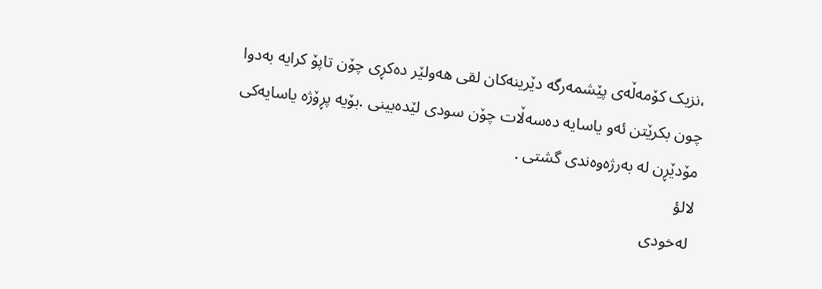،نزیک کۆمه‌ڵه‌ی پێشمه‌رگه‌ دێرینه‌کان لقی هه‌ولێر ده‌کڕی چۆن تاپۆ کرایه‌ به‌دوا چون بکرێتن ئه‌و یاسایه‌ ده‌سه‌ڵات چۆن سودی لێده‌بینی .بۆیه‌ پڕۆژه‌ یاسایه‌کی مۆدێڕن له‌ به‌رژه‌وه‌ندی گشتی .
لالؤ
 له‌خودی‌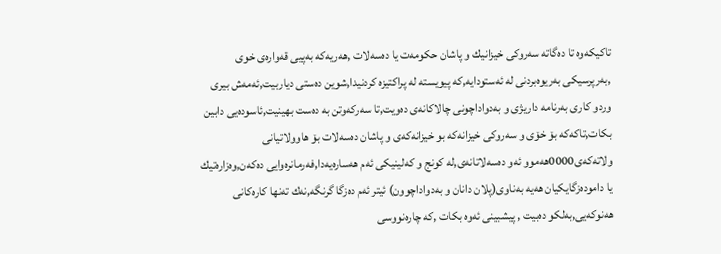تاكیكه‌وه‌ تا ده‌گاته‌ سه‌روكی‌ خیزانیك و پاشان حكومه‌ت یا ده‌سه‌لات ,هه‌ریه‌كه‌ به‌پیی قه‌واره‌ی‌ خوی‌ ,به‌رپرسیكی به‌ریوه‌بردنی‌ له‌ ئه‌ستودایه‌,كه‌ پیویسته‌ له‌ پراكتیزه‌ كردنیدا,شوین ده‌ستی‌ دیاربیت,ئه‌مه‌ش بیری وردو كاری‌ به‌رنامه‌ داریژی‌ و به‌دواداچونی‌ چالاكانه‌ی‌ ده‌ویت,تا سه‌ركه‌وتن به‌ ده‌ست بهینیت,ئاسوده‌یی دابین بكات,تاكه‌كه‌ بۆ خۆی و سه‌روكی‌ خیزانه‌كه‌ بو خیزانه‌كه‌ی‌ و پاشان ده‌سه‌لات بۆ هاوولاتیانی ولاته‌كه‌ی‌0000هه‌موو ئه‌و ده‌سه‌لاتانه‌ی‌,له‌ كونج و كه‌لینیكی ئه‌م هه‌ساره‌یه‌دا,فه‌رمانره‌وایی ده‌كه‌ن,وه‌زاره‌تیك یا داموده‌زگایكیان هه‌یه‌ به‌ناوی‌(پلان دانان و به‌دواداچوون) ئیتر ئه‌م ده‌زگا گرنگه‌,نه‌ك ته‌نها كاره‌كانی‌ هه‌نوكه‌یی,به‌لكو ده‌بیت , پیشبینی ئه‌وه‌ بكات ,كه‌ چاره‌نووسی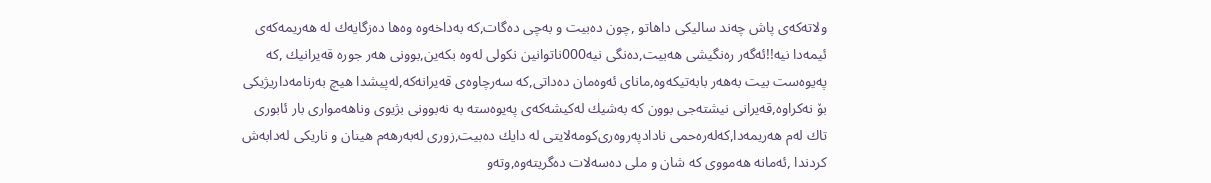ولاته‌كه‌ی‌ پاش چه‌ند سالیكی‌ داهاتو ,چون ده‌بیت و به‌چی‌ ده‌گات,كه‌ به‌داخه‌وه‌ وه‌ها ده‌زگایه‌ك له‌ هه‌ریمه‌كه‌ی‌ ئیمه‌دا نیه‌!!ئه‌گه‌ر ره‌نگیشی هه‌بیت,ده‌نگی‌ نیه‌000ناتوانین نكولی له‌وه‌ بكه‌ین,بوونی‌ هه‌ر جوره‌ قه‌یرانیك ,كه‌ په‌یوه‌ست بیت به‌هه‌ر بابه‌تیكه‌وه‌,مانای‌ ئه‌وه‌مان ده‌داتی,كه‌ سه‌رچاوه‌ی‌ قه‌یرانه‌كه‌,له‌پیشدا هیچ به‌رنامه‌داریژیكی‌ بۆ نه‌كراوه‌,قه‌یرانی نیشته‌جی‌ بوون كه‌ به‌شیك له‌كیشه‌كه‌ی‌ په‌یوه‌سته‌ به‌ نه‌بوونی‌ بژیوی‌ وناهه‌مواری‌ بار ئابوری‌ تاك له‌م هه‌ریمه‌دا,كه‌له‌ره‌حمی‌ نادادپه‌روه‌ری‌كومه‌لایتی‌ له‌ دایك ده‌بیت,زوری‌ له‌به‌رهه‌م هینان و ناریكی‌ له‌دابه‌ش كردندا ,ئه‌مانه‌ هه‌مووی‌ كه‌ شان و ملی‌ ده‌سه‌لات ده‌گریته‌وه‌,وته‌و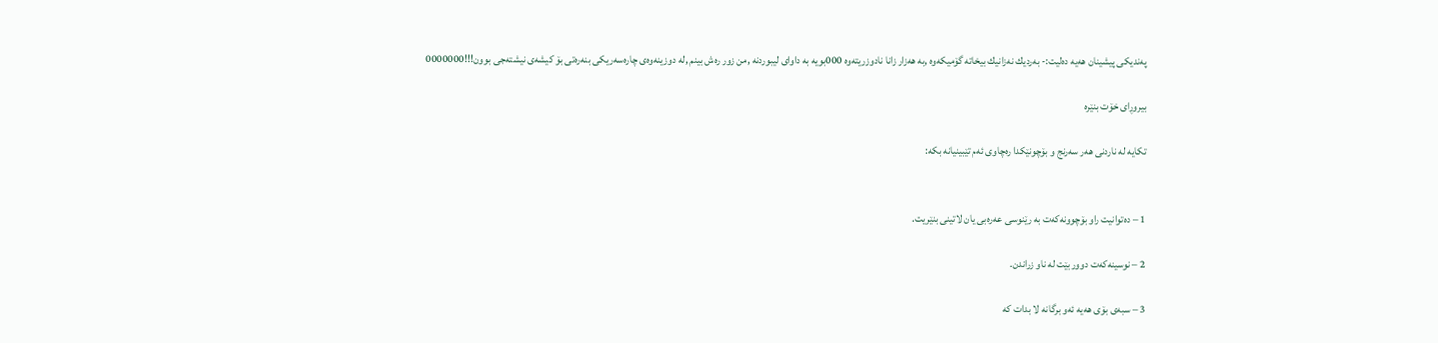په‌ندیكی‌ پیشینان هه‌یه‌ ده‌لیت:- به‌ردیك نه‌زانیك بیخاته‌ گۆمیكه‌وه‌ ,به‌ هه‌زار زانا نادوزریته‌وه‌ 000بویه‌ به‌ داوای‌ لیبوردنه‌ ,من زور ره‌ش بینم ,له‌ دوزینه‌وه‌ی‌ چاره‌سه‌ریكی‌ بنه‌ره‌تی‌ بۆ كیشه‌ی‌ نیشته‌جی‌ بوون!!!0000000

بیروڕای خۆت بنێره‌

تکایه‌ له‌ ناردنی هه‌ر سه‌رنج و بۆچونێکدا ره‌چاوی ئه‌م تێبینیانه‌ بکه‌:


1 – ده‌توانیت راو بۆچوونه‌که‌ت به‌ رێنوسی عه‌ره‌بی یان لاتینی بنێریت.

2 – نوسینه‌که‌ت دووربێت له‌ ناو زراندن.

3 – سبه‌ی بۆی هه‌یه‌ ئه‌و برگانه‌ لا بدات که‌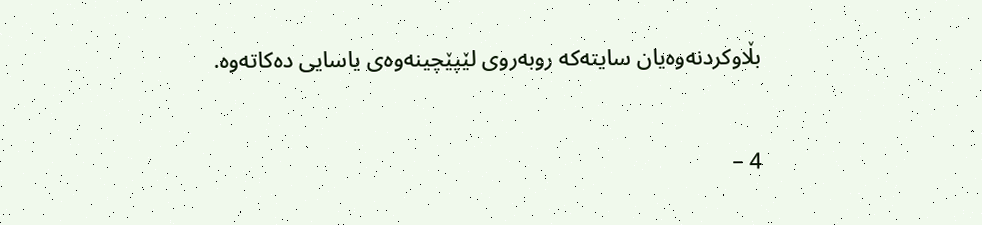بڵاوکردنه‌وه‌یان سایته‌که‌ روبه‌روی لێپێچینه‌وه‌ی یاسایی ده‌کاته‌وه‌.

4 –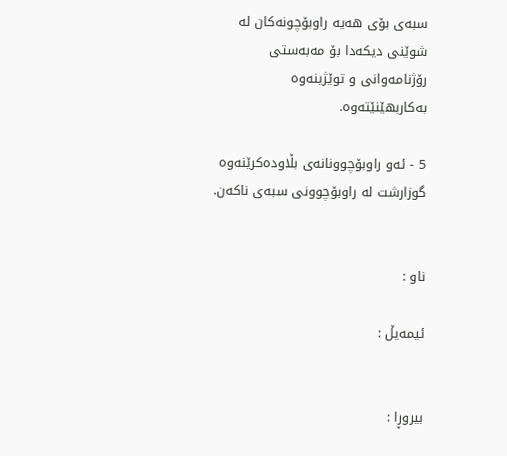سبه‌ی بۆی هه‌یه‌ راوبۆچونه‌کان له‌ شوێنی دیکه‌دا بۆ مه‌به‌ستی رۆژنامه‌وانی و توێژینه‌وه‌ به‌کاربهێنێته‌وه‌.

5 - ئه‌و راوبۆچوونانه‌ی بڵاوده‌کرێنه‌وه‌ گوزارشت له‌ راوبۆچوونی سبه‌ی ناکه‌ن.


ناو :

ئیمه‌یڵ :


بیروڕا :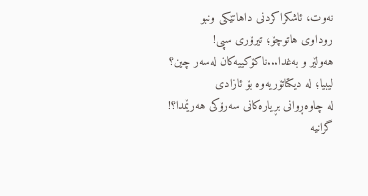نه‌وت، ئاشكراكردنی‌ داهاتێكی‌ ونبو
روداوی‌ هاتوچۆ؛ تیرۆری‌ سپی!
هه‌ولێر و به‌غدا...ناکۆکییه‌کان له‌سه‌ر چین؟
لیبیا؛ له‌ دیكتاتۆریه‌وه‌ بۆ ئازادی‌
له‌ چاوه‌ڕوانی بڕیاره‌کانی سه‌رۆکی هه‌رێمدا؟!
گرانیه‌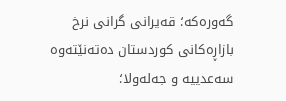گه‌وره‌كه‌؛ قه‌یرانی‌ گرانی‌ نرخ بازاڕه‌كانی‌ كوردستان ده‌ته‌نێته‌وه‌
سه‌عدییه‌ و جه‌له‌ولا؛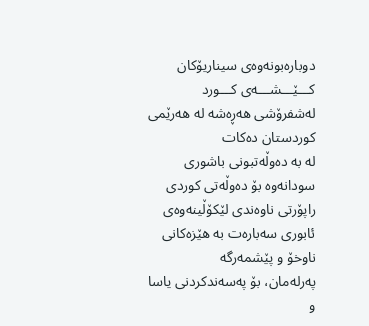دوباره‌بونه‌وه‌ی سیناریۆکان
كـــێـــشـــه‌ی كـــورد
له‌شفرۆشی‌ هه‌ڕه‌شه‌ له‌ هه‌رێمی‌ كوردستان ده‌كات
له‌ به‌ ده‌وڵه‌تبونی‌ باشوری‌ سودانه‌وه‌ بۆ ده‌وڵه‌تی كوردی‌
راپۆرتی‌ ناوه‌ندی لێكۆڵینه‌وه‌ی‌ ئابوری‌ سه‌باره‌ت به‌ هێزه‌كانی‌ ناوخۆ ‌و پێشمه‌رگه‌
په‌رله‌مان، بۆ په‌سه‌ندکردنی یاسا و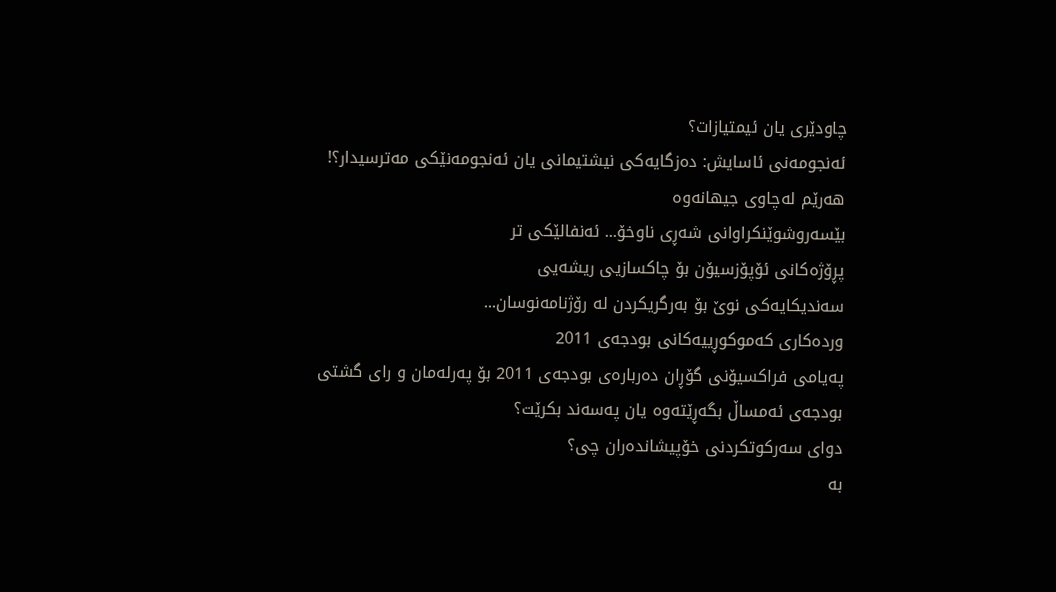چاودێری یان ئیمتیازات؟
ئه‌نجومه‌نی ئاسایش: ده‌زگایه‌کی نیشتیمانی یان ئه‌نجومه‌نێكی‌ مه‌ترسیدار؟!
هه‌رێم له‌چاوی‌ جیهانه‌‌وه‌
بێسه‌روشوێنكراوانی‌ شه‌ڕی‌ ناوخۆ... ئه‌نفالێكی‌ تر
پڕۆژه‌کانی ئۆپۆزسیۆن بۆ چاکسازیی ریشه‌یی
سه‌ندیكایه‌كی‌ نوێ بۆ به‌رگریكردن له‌ رۆژنامه‌نوسان...
ورده‌كاری‌ كه‌موكوڕییه‌كانی‌ بودجه‌ی‌ 2011
په‌یامی‌ فراكسیۆنی‌ گۆڕان ده‌رباره‌ی‌ بودجه‌ی‌ 2011 بۆ په‌رله‌مان و رای‌ گشتی‌
بودجەی ئەمساڵ بگەڕێتەوە یان په‌سه‌ند بكرێت؟
دوای‌ سه‌ركوتكردنی‌ خۆپیشانده‌ران چی‌؟
به‌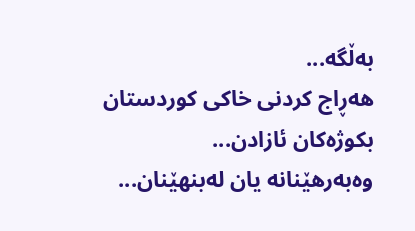به‌ڵگه‌...
هه‌ڕاج كردنی خاكی كوردستان
بکوژه‌کان ئازادن...
وه‌به‌رهێنانه‌ یان له‌بنهێنان...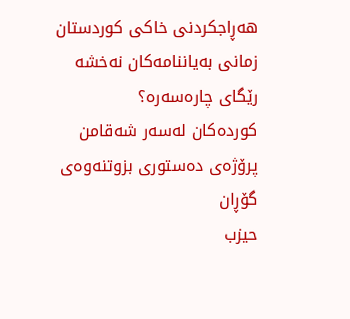هه‌ڕاجكردنی‌ خاكی‌ كوردستان
زمانی‌ به‌یاننامه‌كان نه‌خشه‌ رێگای‌ چاره‌سه‌ره‌؟
كورده‌كان له‌سه‌ر شه‌قامن
پرۆژه‌ی ده‌ستوری بزوتنه‌وه‌ی گۆڕان
حیزب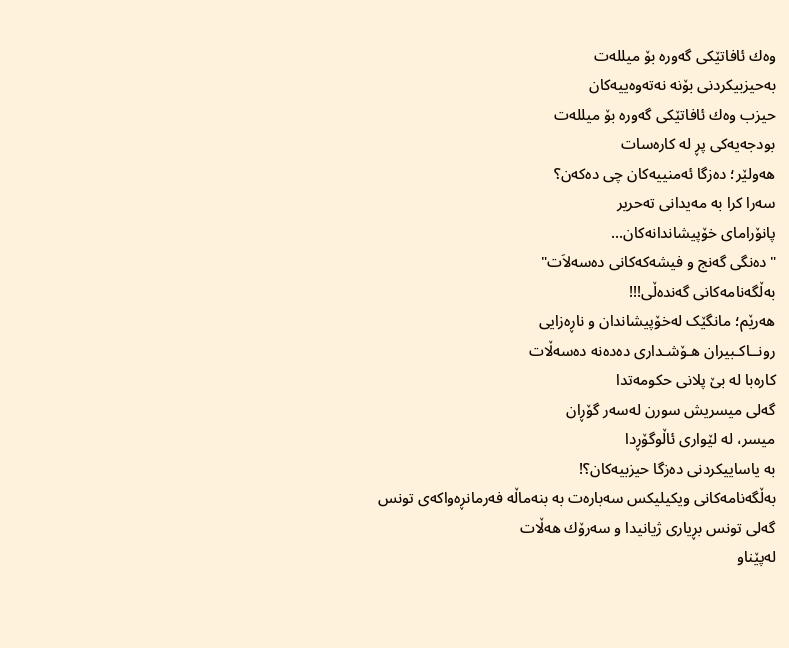وه‌ك ئافاتێكی‌ گه‌وره‌ بۆ میلله‌ت
به‌حیزبیكردنی‌ بۆنه‌ نه‌ته‌وه‌ییه‌كان
حیزب وەك ئافاتێكی گەورە بۆ میللەت
بودجەیەكی پڕ لە كارەسات
هه‌ولێر؛ ده‌زگا ئه‌منییه‌كان چی‌ ده‌كه‌ن؟
سەرا کرا بە مەیدانی تەحریر
پانۆرامای‌ خۆپیشاندانه‌كان...
"ده‌نگی‌ گه‌نج و فیشه‌كه‌كانی‌ ده‌سه‌لاَت"
به‌ڵگه‌نامه‌كانی‌ گه‌نده‌ڵی‌!!!
هه‌رێم؛ مانگێک له‌خۆپیشاندان و ناڕه‌زایی
رونــاكـبیران هـۆشـداری دەدەنە دەسەڵات
كاره‌با له‌ بێ‌ پلانی‌ حكومه‌تدا
گه‌لی‌ میسریش سورن له‌سه‌ر گۆڕان
میسر، له‌ لێواری ئاڵوگۆڕدا
به‌ یاساییکردنی ده‌زگا حیزبیه‌کان؟!
به‌ڵگه‌نامه‌كانی‌ ویكیلیكس سه‌باره‌ت به‌ بنه‌ماڵه‌ فه‌رمانڕه‌واکه‌ی تونس
گه‌لی تونس بڕیاری ژیانیدا و سه‌رۆك هه‌ڵات
له‌پێناو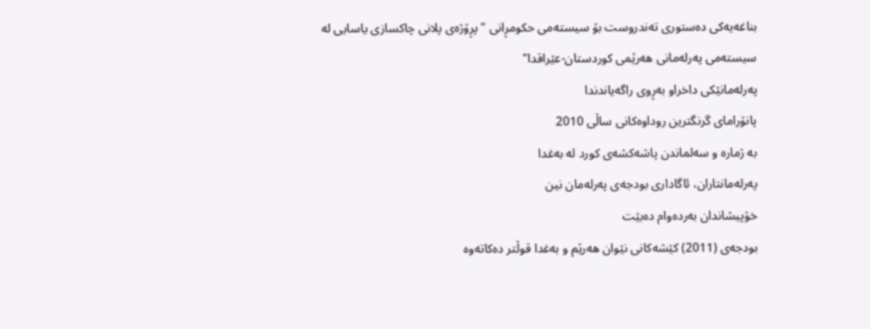بناغه‌یه‌كی ده‌ستوری ته‌ندروست بۆ سیسته‌می حكومڕانی "پڕۆژه‌ی پلانی چاكسازی یاسایی له‌ سیسته‌می په‌رله‌مانی هه‌رێمی كوردستان-عێراقدا"
په‌رله‌مانێكی‌ داخراو به‌ڕوی‌ راگه‌یاندندا
پانۆرامای گرنگترین روداوه‌کانی ساڵی 2010
به‌ ژماره‌ و سه‌لماندن پاشه‌كشه‌ی‌ كورد له‌ به‌غدا
په‌رله‌مانتاران، ئاگاداری‌ بودجه‌ی‌ په‌رله‌مان نین
خۆپیشاندان به‌رده‌وام ده‌بێت
بودجه‌ی‌ (2011) كێشه‌كانی‌ نێوان هه‌رێم ‌و به‌غدا قوڵتر ده‌كاته‌وه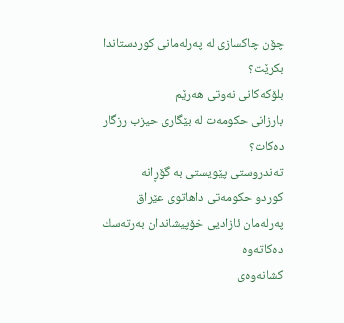چۆن چاکسازی له‌ په‌رله‌مانی کوردستاندا بکرێت؟
بلۆکه‌کانی نه‌وتی هه‌رێم
بارزانی‌ حكومه‌ت له‌ بێگاری‌ حیزب رزگار ده‌كات؟
ته‌ندروستی‌ پێویستی به‌ گۆڕانه‌
کوردو حکومه‌تی داهاتوی عێراق
په‌رله‌مان ‌ئازادیی خۆپیشاندان به‌رته‌سك ده‌کاته‌وه‌
كشانه‌وه‌ی‌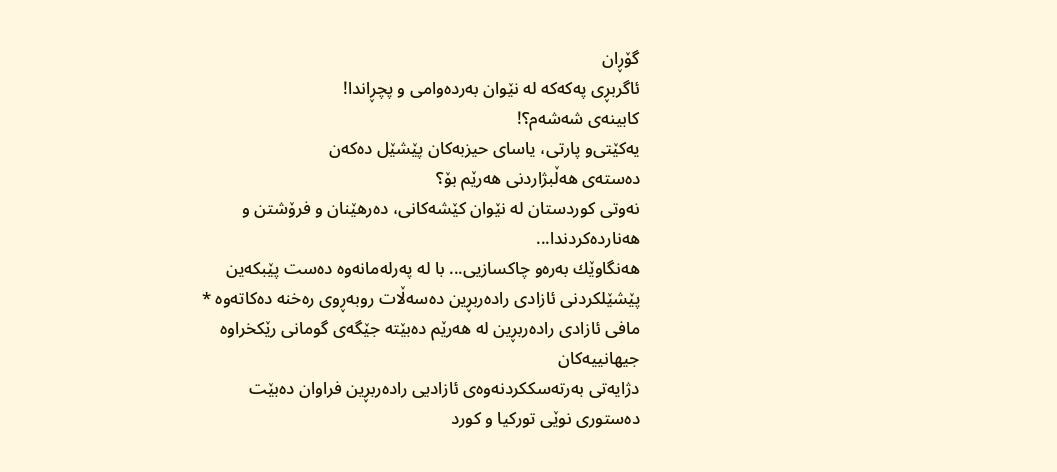گۆڕان
ئاگربڕی‌ په‌كه‌كه‌ له‌ نێوان به‌رده‌وامی‌ و پچڕاندا!
كابینه‌ی‌ شه‌شه‌م؟!
یه‌كێتی‌و پارتی‌، یاسای حیزبه‌كان پێشێل ده‌كه‌ن
ده‌سته‌ی‌ هه‌ڵبژاردنی‌ هه‌رێم بۆ؟
نەوتی کوردستان لە نێوان کێشەکانی، دەرهێنان و فرۆشتن و هەناردەکردندا...
هه‌نگاوێك به‌ره‌و چاكسازیی‌... با له‌ په‌رله‌مانه‌وه‌ ده‌ست پێبكه‌ین
پێشێلكردنی‌ ئازادی‌ راده‌ربڕین ده‌سه‌ڵات روبه‌ڕوی‌ ره‌خنه‌ ده‌كاته‌وه‌ *
مافی ئازادی‌ راده‌ربڕین له‌ هه‌رێم ده‌بێته‌ جێگه‌ی‌ گومانی‌ رێكخراوه‌ جیهانییه‌كان
دژایه‌تی‌ به‌رته‌سككردنه‌وه‌ی‌ ئازادیی‌ راده‌ربڕین فراوان ده‌بێت
ده‌ستوری‌ نوێی‌ توركیا و كورد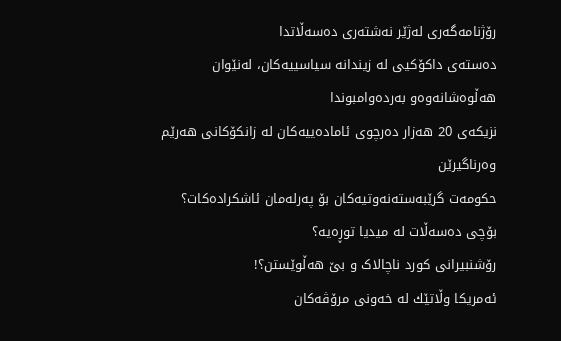رۆژنامه‌گه‌ری‌ له‌ژێر نه‌شته‌ری‌ ده‌سه‌ڵاتدا
ده‌سته‌ی‌ داكۆكیی‌ له‌ زیندانه‌ سیاسییه‌كان، له‌نێوان هه‌ڵوه‌شانه‌وه‌و به‌رده‌وامبوندا
نزیکه‌ی 20 هه‌زار ده‌رچوی ئاماده‌ییه‌کان له‌ زانكۆكانی هه‌رێم وه‌رناگیرێن
حكومه‌ت گرێبه‌سته‌نه‌وتیه‌كان بۆ په‌رله‌مان ئاشكراده‌كات؟
بۆچی‌ ده‌سه‌ڵات له‌ میدیا توڕه‌یه‌؟
رۆشنبیرانی‌ كورد ناچالاک و بێ هه‌ڵوێستن؟!
ئه‌مریكا وڵاتێك له‌ خه‌ونی‌ مرۆڤه‌كان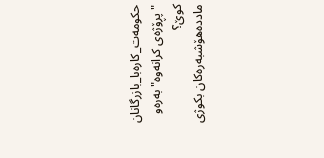حكومه‌ت_كاره‌با_بازرگانان
"پڕۆژه‌ی‌ كرانه‌وه‌" به‌ره‌و كوێ‌؟
مادده‌هۆشبه‌ره‌كان بكوژی‌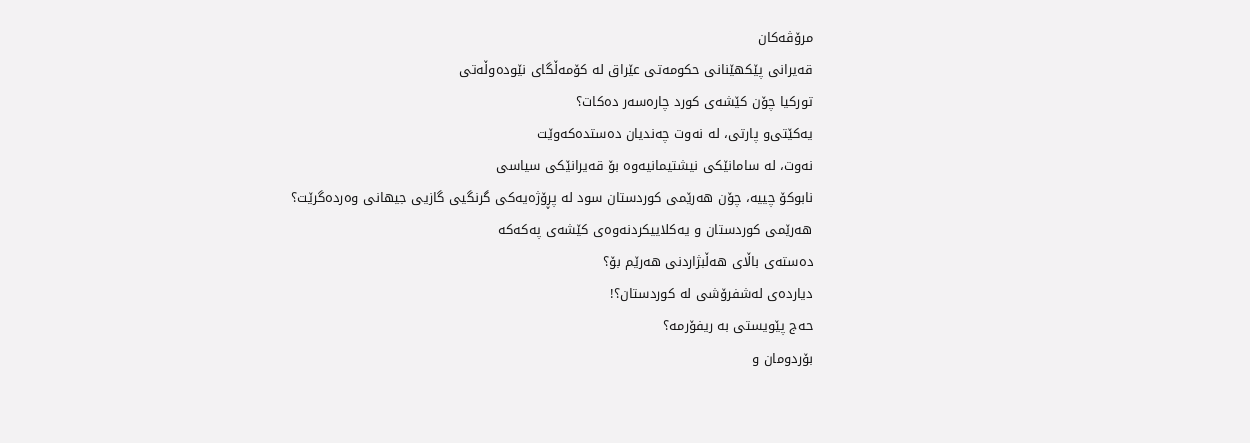مرۆڤه‌كان
قه‌یرانی‌ پێكهێنانی‌ حكومه‌تی‌ عێراق له‌ كۆمه‌ڵگای‌ نێوده‌وڵه‌تی‌
توركیا چۆن كێشه‌ی‌ كورد چاره‌سه‌ر ده‌كات؟
یه‌كێتی‌‌و پارتی‌، له‌ نه‌وت چه‌ندیان ده‌ستده‌كه‌وێت
نه‌وت، له‌ سامانێكی نیشتیمانیه‌وه‌ بۆ قه‌یرانێكی سیاسی
نابوكۆ چییه‌، چۆن هه‌رێمی‌ كوردستان سود له‌ پڕۆژه‌یه‌كی‌ گرنگیی‌ گازیی‌ جیهانی‌ وه‌رده‌گرێت؟
هه‌رێمی كوردستان و یه‌كلاییكردنه‌وه‌ی كێشه‌ی په‌كه‌كه‌
ده‌سته‌ی باڵای هه‌ڵبژاردنی هه‌رێم بۆ؟
دیارده‌ی‌ له‌شفرۆشی‌ له‌ كوردستان؟!
حه‌ج پێویستی‌ به‌ ریفۆرمه‌؟
بۆردومان و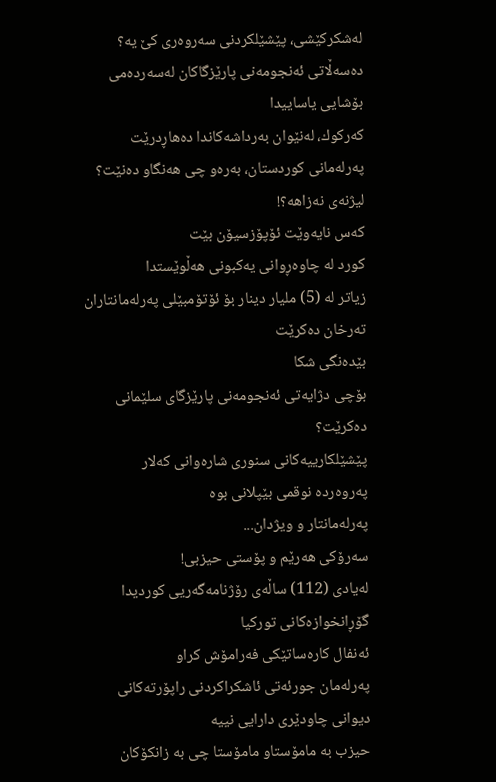له‌شكركێشی‌، پێشێلكردنی‌ سه‌روه‌ری‌ كێ یه‌؟
ده‌سه‌ڵاتی ئه‌نجومه‌نی پارێزگاكان له‌سه‌رده‌می بۆشایی یاساییدا
كه‌ركوك، له‌نێوان به‌رداشه‌كاندا ده‌هاڕدرێت
په‌رله‌مانی‌ كوردستان، به‌ره‌و چی‌ هه‌نگاو ده‌نێت؟
لیژنه‌ی‌ نه‌زاهه‌؟!
كه‌س نایه‌وێت ئۆپۆزسیۆن بێت
كورد له‌ چاوه‌ڕوانی یه‌كبونی هه‌ڵوێستدا
زیاتر له‌ (5) ملیار دینار بۆ ئۆتۆمبێلی‌ په‌رله‌مانتاران ته‌رخان ده‌كرێت
بێده‌نگی‌ شكا
بۆچی دژایه‌تی ئه‌نجومه‌نی پارێزگای سلێمانی ده‌كرێت؟
پێشێلكارییه‌كانی‌ سنوری‌ شاره‌وانی‌ كه‌لار
په‌روه‌رده‌ نوقمی‌ بێپلانی‌ بوه‌
په‌رله‌مانتار و ویژدان...
سه‌رۆكی‌ هه‌رێم و پۆستی‌ حیزبی‌!
له‌یادی‌ (112) ساڵه‌ی‌ رۆژنامه‌گه‌ریی‌ كوردیدا
گۆڕانخوازه‌كانی‌ توركیا
ئه‌نفال كاره‌ساتێكی‌ فه‌رامۆش كراو
په‌رله‌مان جورئه‌تی‌ ئاشكراكردنی‌ راپۆرته‌كانی‌ دیوانی‌ چاودێری‌ دارایی‌ نییه‌
حیزب به‌ مامۆستا‌و مامۆستا چی‌ به‌ زانكۆكان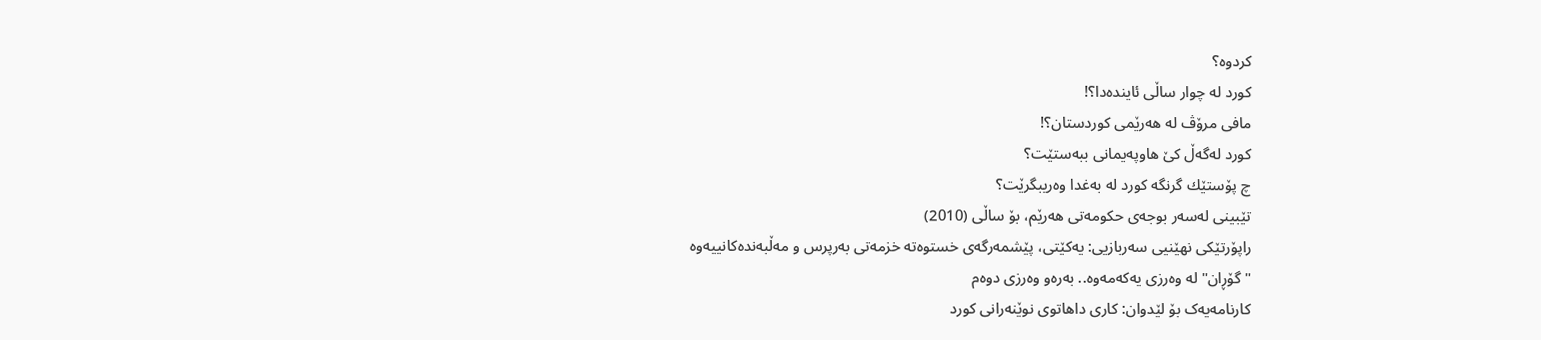كردوه‌؟
كورد له‌ چوار ساڵی ئاینده‌دا؟!
مافی‌ مرۆڤ له‌ هه‌رێمی‌ كوردستان؟!
كورد له‌گه‌ڵ كێ هاوپه‌یمانی ببه‌ستێت؟
چ پۆستێك گرنگه‌ كورد له‌ به‌غدا وه‌ریبگرێت؟
تێبینی‌ له‌سه‌ر بوجه‌ی‌ حكومه‌تی‌ هه‌رێم، بۆ ساڵی‌ (2010)
راپۆرتێكی‌ نهێنیی‌ سه‌ربازیی‌: یه‌كێتی‌، پێشمه‌رگه‌ی‌ خستوه‌ته‌ خزمه‌تی‌ به‌رپرس ‌و مه‌ڵبه‌نده‌كانییه‌وه‌
"گۆڕان" له‌ وه‌رزی‌ یه‌كه‌مه‌وه‌.. به‌ره‌و وه‌رزی‌ دوه‌م
کارنامه‌یه‌ک بۆ لێدوان: کاری داهاتوی نوێنه‌رانی کورد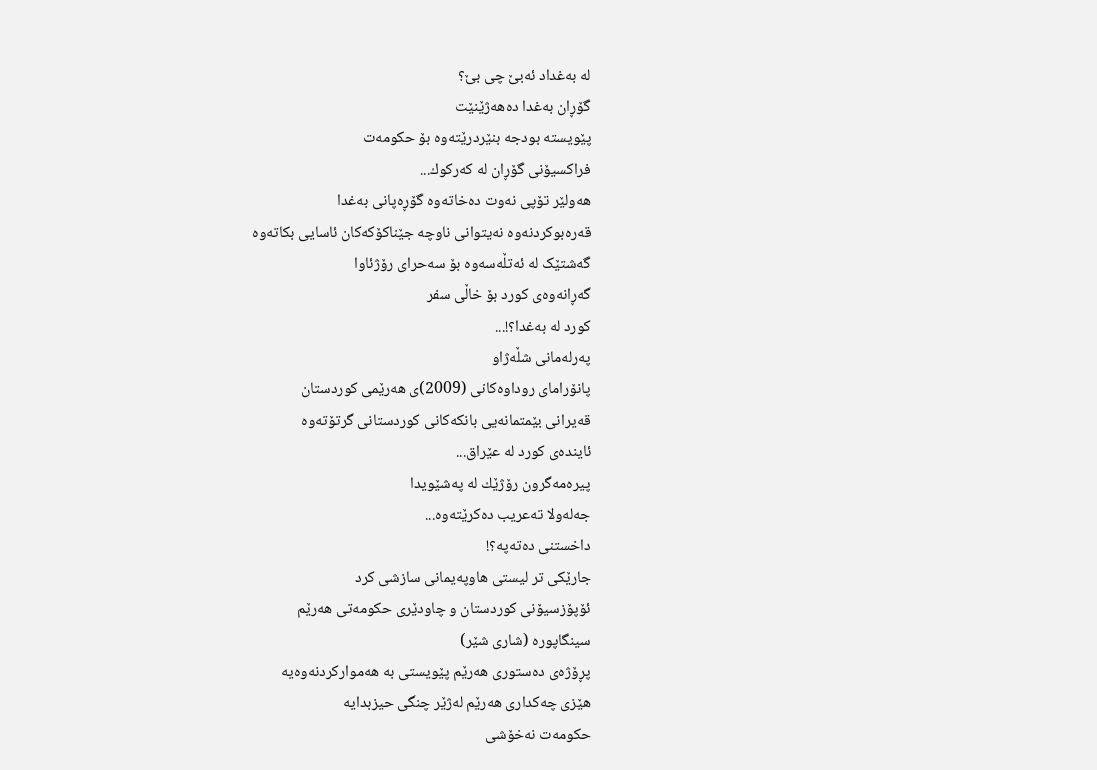له‌ به‌غداد ئه‌بێ چی بێ؟
گۆڕان به‌غدا ده‌هه‌ژێنێت
پێویسته‌ بودجه‌ بنێردرێته‌وه‌ بۆ حكومه‌ت
فراكسیۆنی‌ گۆڕان له‌ كه‌ركوك...
هه‌ولێر تۆپی‌ نه‌وت ده‌خاته‌وه‌ گۆڕه‌پانی‌ به‌غدا
قه‌ره‌بوكردنه‌وه‌ نه‌یتوانی ناوچه‌ جێناكۆكه‌كان ئاسایی‌ بكاته‌وه‌
گه‌شتێک له‌ ئه‌تڵه‌سه‌وه‌ بۆ سه‌حرای رۆژئاوا
گه‌ڕانه‌وه‌ی‌ كورد بۆ خاڵی‌ سفر
كورد له‌ به‌غدا؟!...
په‌رله‌مانی‌ شڵه‌ژاو
پانۆرامای‌ روداوه‌كانی‌ (2009)ی‌ هه‌رێمی‌ كوردستان
قه‌یرانی بێمتمانه‌یی بانكه‌كانی‌ كوردستانی‌ گرتۆته‌وه‌
ئاینده‌ی‌ كورد له‌ عێراق...
پیره‌مه‌گرون رۆژێك له‌ په‌شێویدا
جه‌له‌ولا ته‌عریب ده‌كرێته‌وه‌...
داخستنی‌ ده‌ته‌په‌؟!
جارێكی تر لیستی هاوپه‌یمانی سازشی كرد
ئۆپۆزسیۆنی‌ كوردستان و چاودێری‌ حكومه‌تی‌ هه‌رێم
سینگاپوره‌ (شاری شێر)
پڕۆژه‌ی‌ ده‌ستوری‌ هه‌رێم پێویستی‌ به‌ هه‌مواركردنه‌وه‌یه‌
هێزی‌ چه‌كداری‌ هه‌رێم له‌ژێر چنگی‌ حیزبدایه‌
حكومه‌ت نه‌خۆشی‌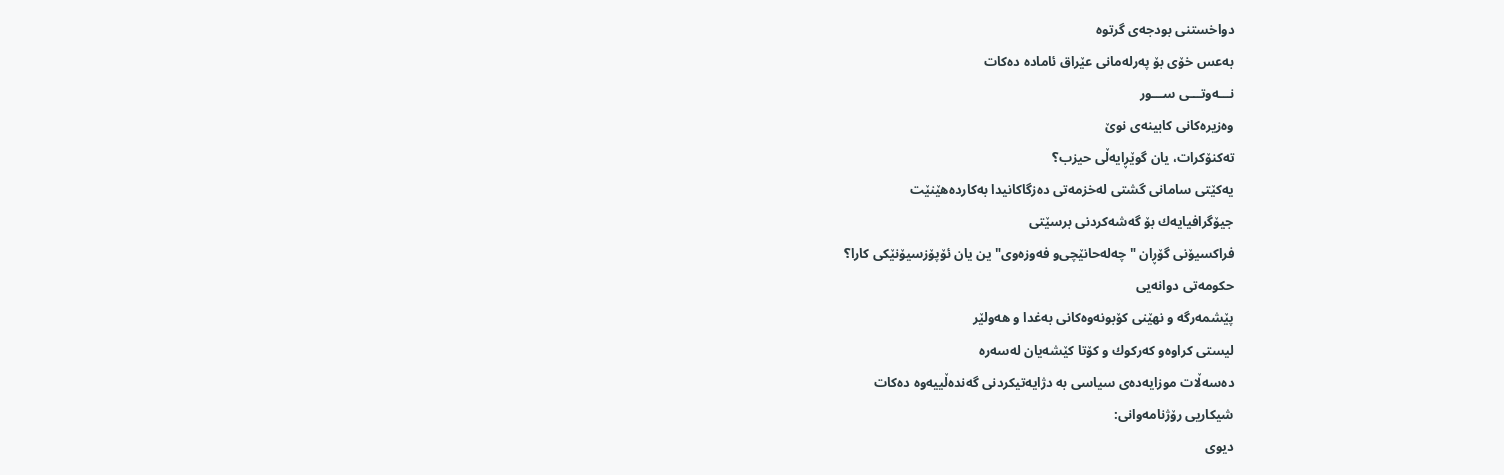دواخستنی‌ بودجه‌ی‌ گرتوه‌
به‌عس خۆی‌ بۆ په‌رله‌مانی‌ عێراق ئاماده‌ ده‌كات
نـــه‌وتـــی‌ ســـور
وه‌زیره‌كانی‌ كابینه‌ی‌ نوێ‌
ته‌كنۆكرات، یان گوێڕایه‌ڵی‌ حیزب؟
یه‌كێتی‌ سامانی‌ گشتی‌ له‌خزمه‌تی‌ ده‌زگاكانیدا به‌كارده‌هێنێت
جیۆگرافیایه‌ك بۆ گه‌شه‌كردنی‌ برسێتی‌
فراكسیۆنی‌ گۆڕان "چه‌له‌حانێچی‌‌و فه‌وزه‌وی‌"ین یان ئۆپۆزسیۆنێكی‌ كارا؟
حكومه‌تی‌ دوانه‌یی‌
پێشمه‌رگه‌ و نهێنی‌ كۆبونه‌وه‌كانی‌ به‌غدا و هه‌ولێر
لیستی‌ كراوه‌‌و كه‌ركوك ‌و كۆتا كێشه‌یان له‌سه‌ره‌
ده‌سه‌ڵات موزایه‌ده‌ی‌ سیاسی‌ به‌ دژایه‌تیكردنی‌ گه‌نده‌ڵییه‌وه‌ ده‌كات
شیكاریی رۆژنامه‌وانی‌:
دیوی‌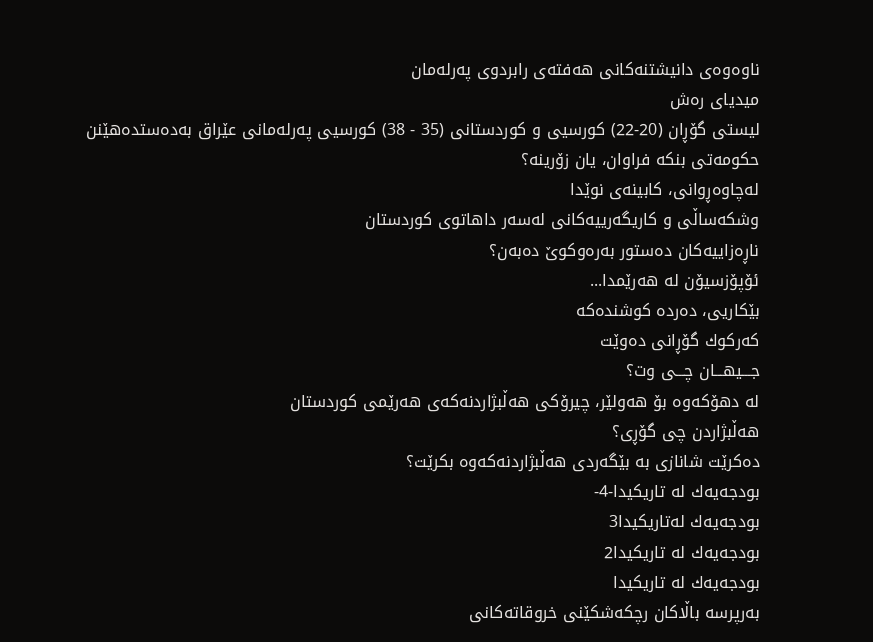ناوه‌وه‌ی‌ دانیشتنه‌كانی‌ هه‌فته‌ی‌ رابردوی‌ په‌رله‌مان
میدیای‌ ره‌ش
لیستی‌ گۆڕان (20-22) كورسیی‌ و كوردستانی‌ (35 - 38) كورسیی په‌رله‌مانی‌ عێراق به‌ده‌ستده‌هێنن
حكومه‌تی‌ بنكه‌ فراوان، یان زۆرینه‌؟
له‌چاوه‌ڕوانی، كابینه‌ی‌ نوێدا
وشکه‌ساڵی ‌و کاریگه‌رییه‌کانی له‌سه‌ر داهاتوی کوردستان
ناڕه‌زاییه‌كان ده‌ستور به‌ره‌وكوێ‌ ده‌به‌ن؟
ئۆپۆزسیۆن له‌ هه‌رێمدا...
بێكاریی‌، ده‌رده‌ كوشنده‌كه‌
كه‌ركوك گۆڕانی‌ ده‌وێت
جـــیهـــان چـــی‌ ‌وت؟
له‌ دهۆكه‌وه‌ بۆ هه‌ولێر، چیرۆكی‌ هه‌ڵبژاردنه‌كه‌ی‌ هه‌رێمی‌ كوردستان
هه‌ڵبژاردن چی‌ گۆڕی‌؟
ده‌كرێت شانازی‌ به‌ بێگه‌ردی‌ هه‌ڵبژاردنه‌كه‌وه‌ بكرێت؟
بودجه‌یه‌ك له‌ تاریكیدا-4-
بودجه‌یه‌ك له‌تاریكیدا3
بودجه‌یه‌ك له‌ تاریكیدا2
بودجه‌یه‌ك له‌ تاریكیدا
به‌رپرسه‌ باڵاكان رچكه‌شكێنی خروقاته‌كانی‌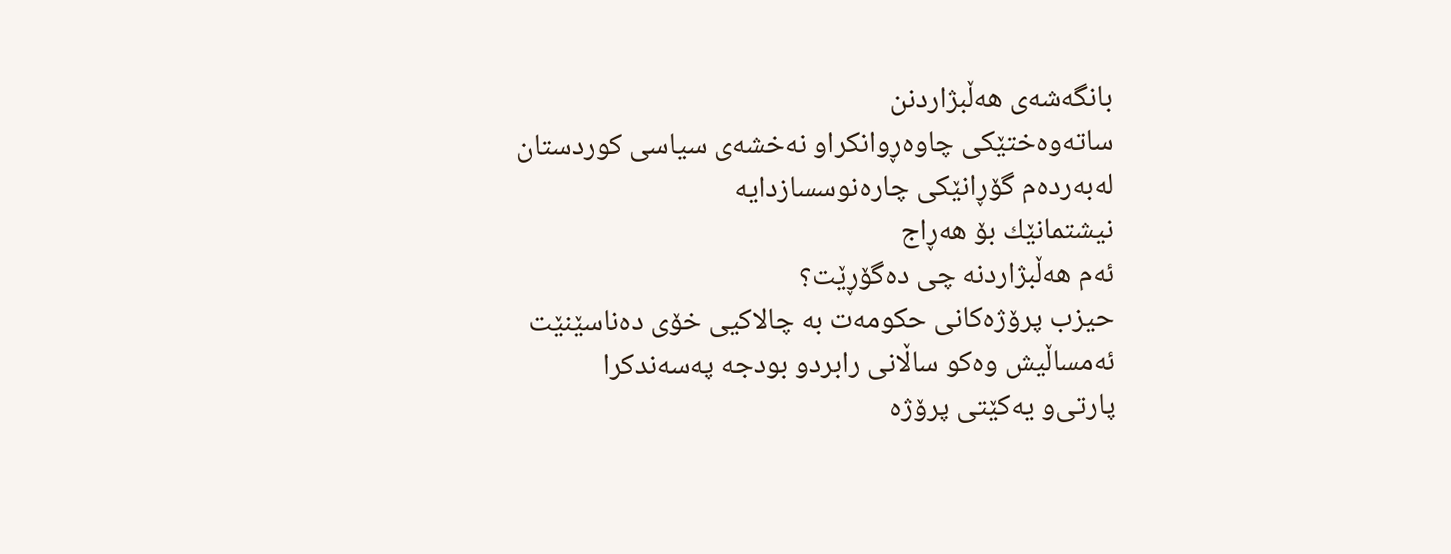بانگه‌شه‌ی‌ هه‌ڵبژاردنن
ساته‌وه‌ختێكی‌ چاوه‌ڕوانكراو نه‌خشه‌ی‌ سیاسی‌ كوردستان له‌به‌رده‌م گۆڕانێكی‌ چاره‌نوسسازدایه‌
نیشتمانێك بۆ هه‌ڕاج
ئه‌م هه‌ڵبژاردنه‌ چی‌ ده‌گۆڕێت؟
حیزب پرۆژه‌كانی‌ حكومه‌ت به‌ چالاكیی خۆی ده‌ناسێنێت
ئه‌مساڵیش وه‌كو ساڵانی‌ رابردو بودجه‌ په‌سه‌ندكرا
پارتی‌‌و یه‌كێتی‌ پرۆژه‌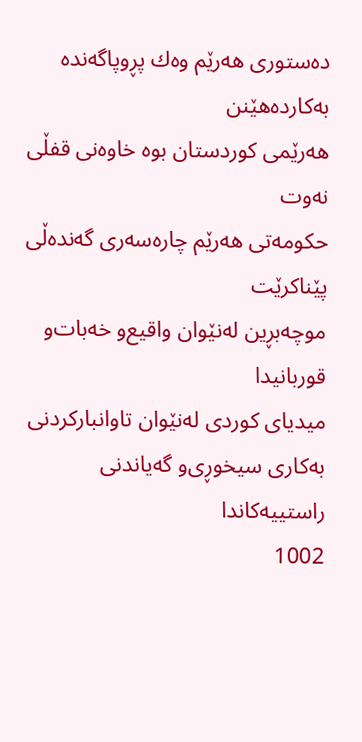ده‌ستوری‌ هه‌رێم وه‌ك پڕوپاگه‌نده‌ به‌كارده‌هێنن
هه‌رێمی‌ كوردستان بوه‌ خاوه‌نی‌ قفڵی‌ نه‌وت
حكومه‌تی‌ هه‌رێم چاره‌سه‌ری‌ گه‌نده‌ڵی‌ پێناكرێت
موچه‌بڕین له‌نێوان واقیع‌و خه‌بات‌و قوربانیدا
میدیای‌ كوردی‌ له‌نێوان تاوانباركردنی‌ به‌كاری‌ سیخوڕی‌‌و گه‌یاندنی‌ راستییه‌كاندا
1002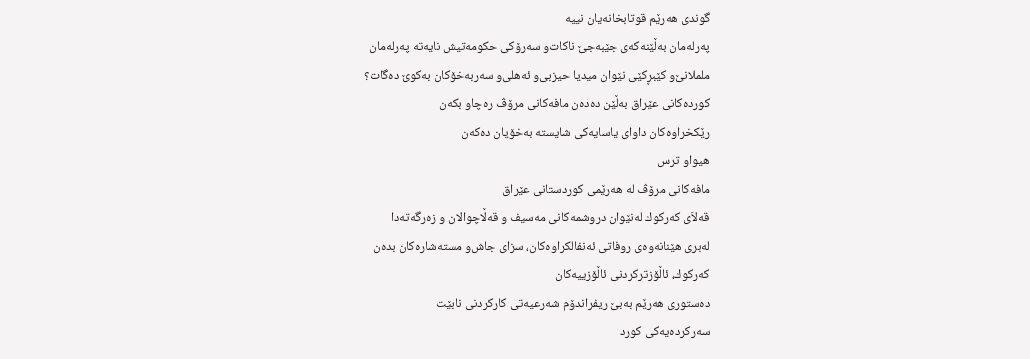گوندی‌ هه‌رێم قوتابخانه‌یان نییه‌
په‌رله‌مان به‌ڵێنه‌كه‌ی‌ جێبه‌جێ‌ ناكات‌و سه‌رۆكی‌ حكومه‌تیش نایه‌ته‌ په‌رله‌مان
ململانێ‌و كێبڕكێی نێوان میدیا حیزبی‌و ئه‌هلی‌و سه‌ربه‌خۆكان به‌كوێ ده‌گات؟
كورده‌كانی عێراق به‌ڵێن ده‌ده‌ن مافه‌كانی مرۆڤ ره‌چاو بكه‌ن
رێكخراوه‌كان داوای‌ یاسایه‌كی‌ شایسته‌ به‌خۆیان ده‌كه‌ن
هیواو ترس
مافه‌كانی‌ مرۆڤ له‌ هه‌رێمی‌ كوردستانی‌ عێراق
قه‌لاَی كه‌ركوك له‌نێوان دروشمه‌كانی مه‌سیف و قه‌ڵاچوالان و زه‌رگه‌ته‌دا
له‌بری هێنانه‌وه‌ی روفاتی ئه‌نفالكراوه‌كان، سزای جاش‌و مسته‌شاره‌كان بده‌ن
كه‌ركوك، ئاڵۆزتركردنی ئاڵۆزییه‌كان
ده‌ستوری‌ هه‌رێم به‌بێ‌ ریفراندۆم شه‌رعیه‌تی‌ كاركردنی‌ نابێت
سه‌ركرده‌یه‌كی كورد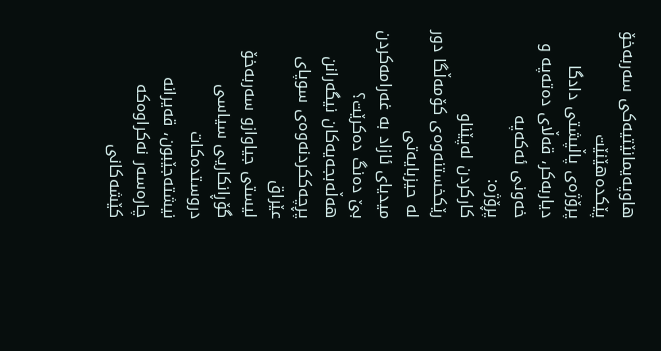هاوپه‌یمانێتیه‌کی سه‌ربه‌خۆ پێكده‌هێنێت
پرۆژه‌ی‌ پاڵپشتی‌ دادگا
دیاربه‌كر، قه‌ڵای‌ ده‌ته‌په‌ ‌و خه‌ونی‌ ئه‌كه‌په‌
پڕۆژه‌:
کارکردن له‌پێناو رێکخستنه‌وه‌ی کۆمه‌ڵگا دور له‌ حیزبایه‌تی
میدیای‌ ئازاد به‌ غه‌رامه‌كردن بێ‌ ده‌نگ ده‌كرێت؟
هه‌ڵه‌بجه‌یه‌كان نیگه‌رانن
پڕچه‌ككردنه‌وه‌ی سوپای عێراق
لیستی‌ جیاواز‌و سه‌ربه‌خۆ گۆڕانكاریی‌ سیاسی‌ دروستده‌كات
نیشته‌جێبون، قه‌یرانه‌ چاره‌سه‌ر نه‌كراوه‌كه‌
كێشه‌كانی‌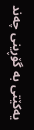یه‌كێتی‌ به‌ گۆڕینی‌ چه‌ند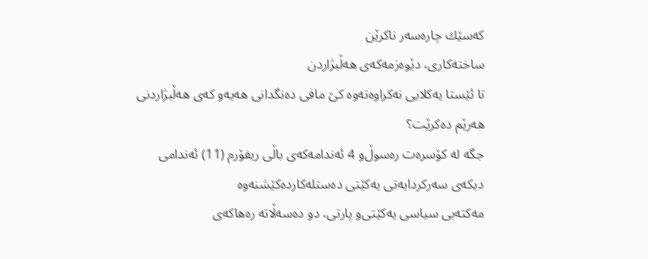كه‌سێك چاره‌سه‌ر ناكرێن
ساخته‌كاری‌، دێوه‌زمه‌كه‌ی‌ هه‌ڵبژاردن
تا ئێستا یه‌كلایی‌ نه‌كراوه‌ته‌وه‌ كێ‌ مافی‌ ده‌نگدانی‌ هه‌یه‌‌و كه‌ی‌ هه‌ڵبژاردنی‌ هه‌رێم ده‌كرێت؟
جگه‌ له‌ كۆسره‌ت ره‌سوڵ‌و 4 ئه‌ندامه‌كه‌ی‌ باڵی‌ ریفۆرم (11) ئه‌ندامی‌ دیكه‌ی‌ سه‌ركردایه‌تی‌ یه‌كێتی‌ ده‌ستله‌كارده‌كێشنه‌وه‌
مه‌كته‌بی‌ سیاسی‌ یه‌كێتی‌‌و پارتی‌، دو ده‌سه‌ڵاته‌ ره‌هاكه‌ی‌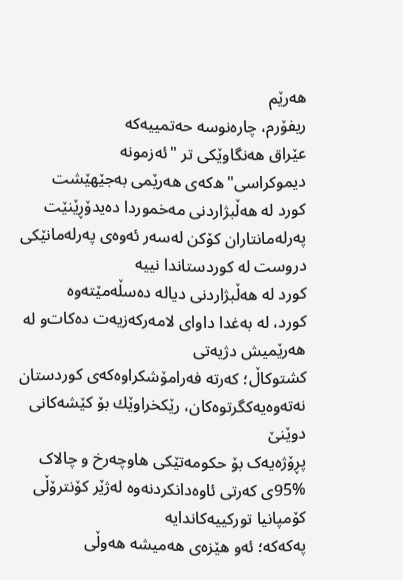هه‌رێم
ریفۆرم، چاره‌نوسه‌ حه‌تمییه‌كه‌
عێراق هه‌نگاوێكی‌ تر "ئه‌زمونه‌ دیموكراسی"ه‌كه‌ی‌ هه‌رێمی‌ به‌جێهێشت
كورد له‌ هه‌ڵبژاردنی‌ مه‌خموردا ده‌یدۆڕێنێت
په‌رله‌مانتاران كۆكن له‌سه‌ر ئه‌وه‌ی‌ په‌رله‌مانێكی‌ دروست له‌ كوردستاندا نییه‌
كورد له‌ هه‌ڵبژاردنی‌ دیاله‌ ده‌سڵه‌مێته‌وه‌
كورد، له‌ به‌غدا داوای‌ لامه‌ركه‌زیه‌ت ده‌كات‌و له‌ هه‌رێمیش دژیه‌تی‌
كشتوكاڵ‌؛ كه‌رته‌ فه‌رامۆشكراوه‌كه‌ی‌ كوردستان
نه‌ته‌وه‌یه‌كگرتوه‌كان، رێكخراوێك بۆ كێشه‌كانی‌ دوێنێ‌
پڕۆژه‌یه‌ک بۆ حکومه‌تێکی هاوچه‌رخ و چالاک
95%ی‌ كه‌رتی‌ ئاوه‌دانكردنه‌وه‌ له‌ژێر كۆنترۆڵی‌ كۆمپانیا توركییه‌كاندایه‌
په‌كه‌كه‌؛ ئه‌و هێزه‌ی‌ هه‌میشه‌ هه‌وڵی‌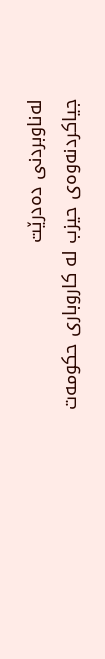له‌ناوبردنی‌ ده‌درێت
جیاكردنه‌وه‌ی‌ حیزب له‌ كاروباری‌ حكومه‌ت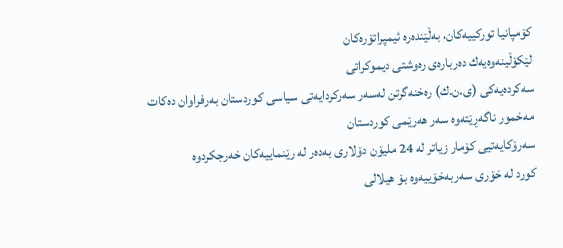كۆمپانیا توركییه‌كان، به‌ڵێنده‌ره‌ ئیمپراتۆره‌كان
لێکۆڵینه‌وه‌یه‌ك‌ ده‌رباره‌ی ره‌وشتی دیموکراتی
سه‌كرده‌یه‌كی (ی‌.ن.ك) ره‌خنه‌گرتن له‌سه‌ر سه‌ركردایه‌تی‌ سیاسی كوردستان به‌رفراوان ده‌كات
مه‌خمور ناگه‌ڕێته‌وه‌ سه‌ر هه‌رێمی‌ كوردستان
سه‌رۆكایه‌تیی‌ كۆمار زیاتر له‌ 24 ملیۆن دۆلاری‌ به‌ده‌ر له‌ رێنماییه‌كان خه‌رجكردوه‌
كورد له‌ خۆری‌ سه‌ربه‌خۆییه‌وه‌ بۆ هیلالی‌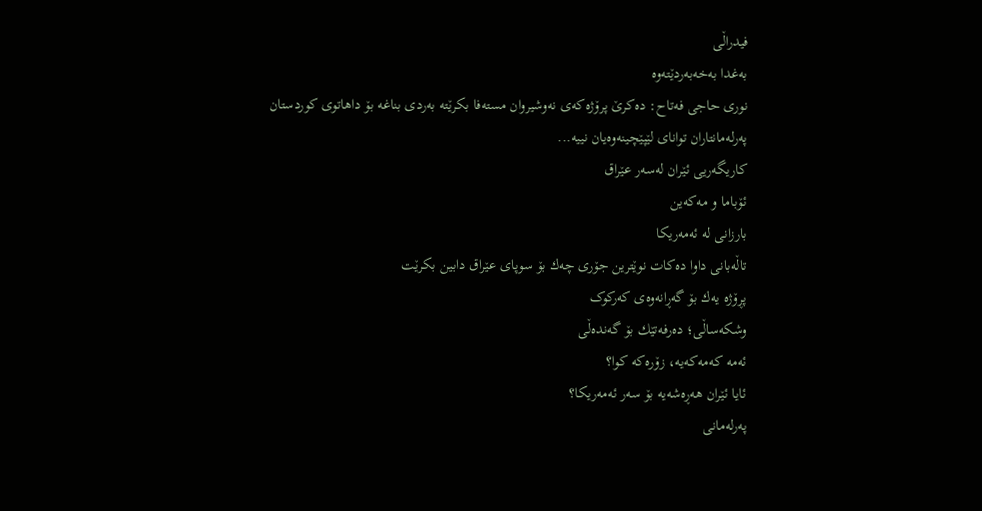فیدراڵی‌
به‌غدا به‌خه‌به‌ردێته‌وه‌
نوری‌ حاجی‌ فه‌تاح: ده‌كرێ‌ پرۆژه‌كه‌ی‌ نه‌وشیروان مسته‌فا بكرێته‌ به‌ردی‌ بناغه‌ بۆ داهاتوی‌ كوردستان
په‌رله‌مانتاران توانای‌ لێپێچینه‌وه‌یان نییه‌...
كاریگه‌ریی ئێران له‌سه‌ر عێراق
ئۆباما و مه‌كه‌ین
بارزانی‌ له‌ ئه‌مه‌ریكا
تاڵه‌بانی‌ داوا ده‌كات نوێترین جۆری‌ چه‌ك بۆ سوپای‌ عێراق دابین بكرێت
پڕۆژه یه‌ك‌ بۆ گه‌ڕانه‌وه‌ی که‌رکوک
وشكه‌ساڵی‌؛ ده‌رفه‌تێك بۆ گه‌نده‌ڵی‌
ئه‌مه‌ كه‌مه‌كه‌یه‌، زۆره‌كه‌ كوا؟
ئایا ئێران‌ هه‌ڕه‌شه‌یه‌ بۆ سه‌ر ئه‌مه‌ریكا؟
په‌رله‌مانی‌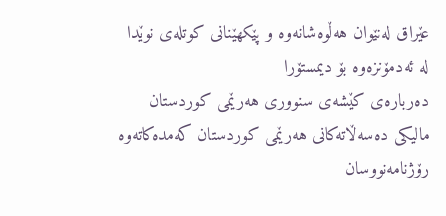عێراق له‌نێوان هه‌ڵوه‌شانه‌وه‌ ‌و پێكهێنانی‌ كوتله‌ی‌ نوێدا
له‌ ئه‌دمۆنزه‌وه‌ بۆ دیمستۆرا
ده‌رباره‌ی‌ كێشه‌ی‌ سنووری‌ هه‌رێمی‌ كوردستان
مالیكی‌ ده‌سه‌ڵاته‌كانی‌ هه‌رێمی‌ كوردستان كه‌مده‌كاته‌وه‌
رۆژنامه‌نووسان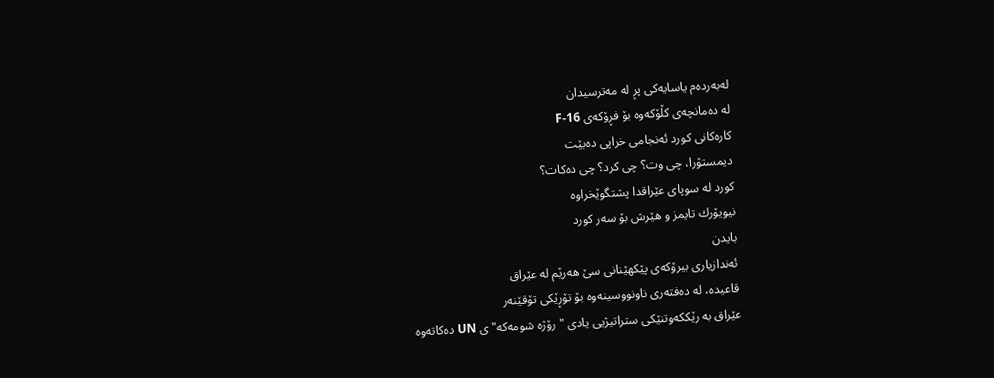له‌به‌رده‌م یاسایه‌كی‌ پڕ له‌ مه‌ترسیدان
له‌ ده‌مانچه‌ی‌ كڵۆكه‌وه‌ بۆ فڕۆكه‌ی‌ F-16
كاره‌كانی‌ كورد ئه‌نجامی‌ خراپی‌ ده‌بێت
دیمستۆرا، چی‌ وت؟ چی كرد؟ چی ده‌كات؟
كورد له‌ سوپای‌ عێراقدا پشتگوێخراوه‌
نیویۆرك تایمز و هێرش بۆ سه‌ر كورد
بایدن
ئه‌ندازیاری بیرۆکه‌ی پێکهێنانی سێ هه‌رێم له‌ عێراق
قاعیده‌، له‌ ده‌فته‌ری‌ ناونووسینه‌وه‌ بۆ تۆڕێكی‌ تۆقێنه‌ر
عێراق به‌ رێككه‌وتنێكی‌ ستراتیژیی‌ یادی‌ "رۆژه‌ شومه‌كه‌"ی‌ UN ده‌كاته‌وه‌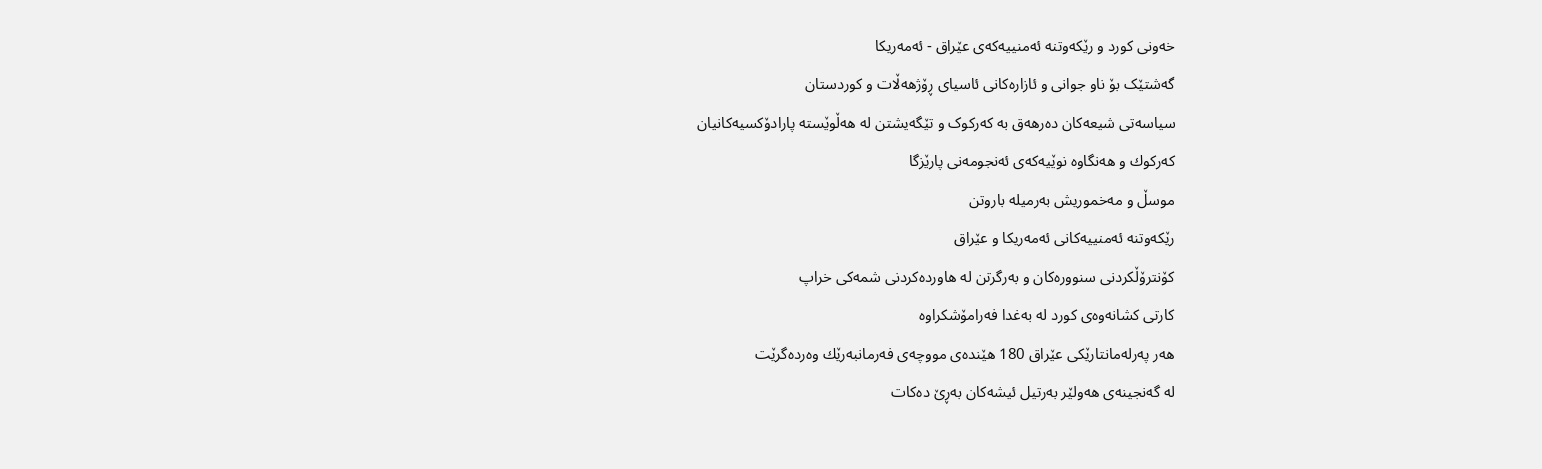خه‌ونی‌ كورد و رێكه‌وتنه‌ ئه‌منییه‌كه‌ی‌ عێراق - ئه‌مه‌ریكا
گه‌شتێک بۆ‌ ناو جوانی و ئازاره‌کانی ئاسیای ڕۆژهه‌ڵات و کوردستان
سیاسه‌تی شیعه‌کان ده‌رهه‌ق به‌ که‌رکوک و تێگه‌یشتن له‌ هه‌ڵوێسته‌ پارادۆکسیه‌کانیان‌
كه‌ركوك و هه‌نگاوه‌ نوێیه‌كه‌ی ئه‌نجومه‌نی پارێزگا
موسڵ و مه‌خموریش به‌رمیله‌ باروتن
رێكه‌وتنه‌ ئه‌منییه‌كانی‌ ئه‌مه‌ریكا و عێراق
كۆنترۆڵكردنی سنووره‌كان و به‌رگرتن له‌ هاورده‌كردنی شمه‌كی خراپ
كارتی‌ كشانه‌وه‌ی‌ كورد له‌ به‌غدا فه‌رامۆشكراوه‌
هه‌ر په‌رله‌مانتارێكی‌ عێراق 180 هێنده‌ی‌ مووچه‌ی‌ فه‌رمانبه‌رێك وه‌رده‌گرێت
له‌ گه‌نجینه‌ی هه‌ولێر به‌رتیل ئیشه‌كان به‌ڕێ‌ ده‌كات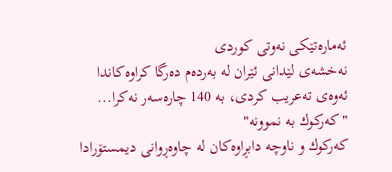ئه‌ماره‌تێكی‌ نه‌وتی‌ كوردی‌
نه‌خشه‌ی لێدانی ئێران له‌ به‌رده‌م ده‌رگا كراوه‌كاندا
ئه‌وه‌ی‌ ته‌عریب كردی‌، به‌ 140 چاره‌سه‌ر نه‌كرا...
"كه‌ركوك به‌ نموونه‌"
كه‌ركوك و ناوچه‌ دابڕاوه‌كان له‌ چاوه‌ڕوانی دیمستۆرادا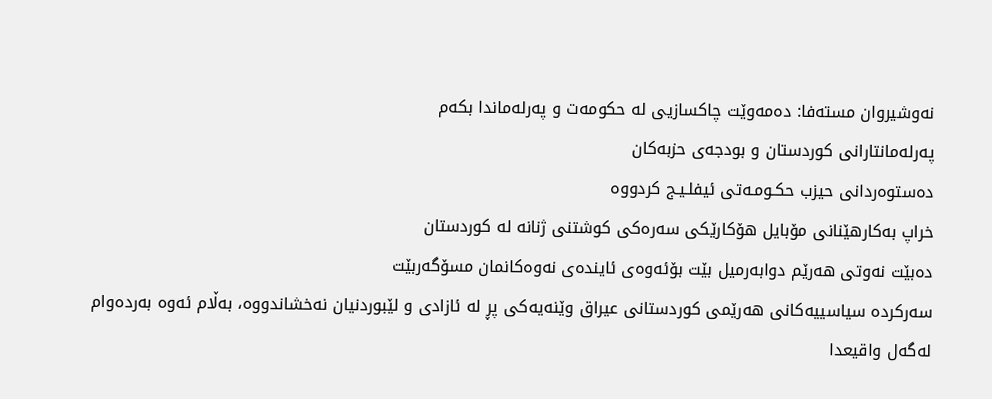نه‌وشیروان مسته‌فا: ده‌مه‌وێت چاكسازیی‌ له‌ حكومه‌ت و په‌رله‌ماندا بكه‌م
په‌رله‌مانتارانی كوردستان و بودجه‌ی حزبه‌كان
ده‌ستوه‌ردانی‌ حیزب حكـومـه‌تی‌ ئیفلـیـج كردووه‌
خراپ به‌كارهێنانی‌ مۆبایل هۆكارێكی‌ سه‌ره‌كی كوشتنی‌ ژنانه‌ له‌ كوردستان
ده‌بێت نه‌وتی‌ هه‌رێم دوابه‌رمیل بێت بۆئه‌وه‌ی‌ ئاینده‌ی‌ نه‌وه‌كانمان مسۆگه‌ربێت
سه‌ركرده‌ سیاسییه‌كانی هه‌رێمی كوردستانی عیراق وێنه‌یه‌كی پڕ له‌ ئازادی و لێبوردنیان نه‌خشاندووه‌، به‌ڵام ئه‌وه‌ به‌رده‌وام له‌گه‌ل واقیعدا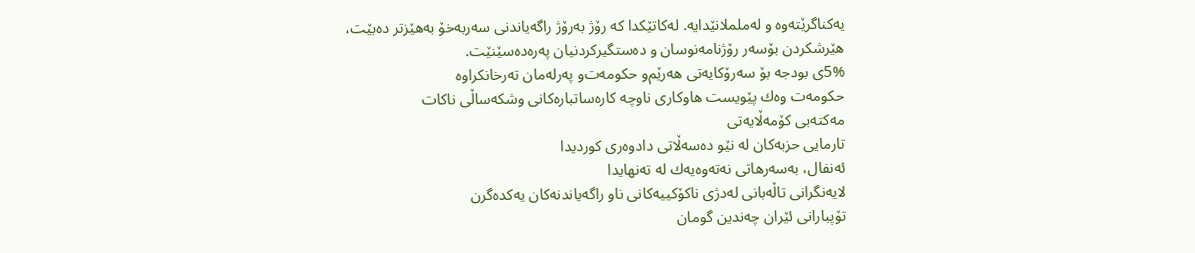یه‌كناگرێته‌وه‌ و له‌ململانێدایه‌. له‌كاتێكدا كه‌ رۆژ به‌رۆژ راگه‌یاندنی سه‌ربه‌خۆ به‌هێزتر ده‌بێت، هێرشكردن بۆسه‌ر رۆژنامه‌نوسان و ده‌ستگیركردنیان په‌ره‌ده‌سێنێت.
5%ی‌ بودجه‌ بۆ سه‌رۆكایه‌تی‌ هه‌رێم‌و حكومه‌ت‌و په‌رله‌مان ته‌رخانكراوه‌
حكومه‌ت وه‌ك پێویست هاوكاری‌ ناوچه‌ كاره‌ساتباره‌كانی‌ وشكه‌ساڵی‌ ناكات
مه‌كته‌بی‌ كۆمه‌ڵایه‌تی‌
تارمایی‌ حزبه‌كان له‌ نێو ده‌سه‌ڵاتی‌ دادوه‌ری کوردیدا
ئه‌نفال، به‌سه‌رهاتی نه‌ته‌وه‌یه‌ك له‌ ته‌نهایدا
لایه‌نگرانی‌ تاڵه‌بانی‌ له‌دژی‌ ناكۆكییه‌كانی‌ ناو راگه‌یاندنه‌كان یه‌كده‌گرن
تۆپبارانی‌ ئێران چه‌ندین گومان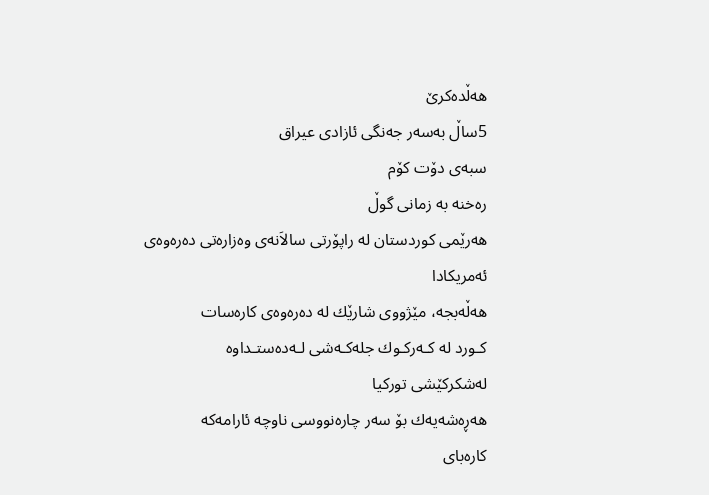هه‌ڵده‌كرێ‌
5ساڵ به‌سه‌ر جه‌نگی‌ ئازادی‌ عیراق
سبه‌ی دۆت كۆم
ره‌خنه‌ به‌ زمانی‌ گوڵ
هه‌رێمی‌ كوردستان له‌ راپۆرتی‌ سالاَنه‌ی‌ وه‌زاره‌تی‌ ده‌ره‌وه‌ی‌ ئه‌مریكادا
هه‌ڵه‌بجه‌، مێژووی شارێك له‌ ده‌ره‌وه‌ی كاره‌سات
كـورد له‌ كـه‌ركـوك جله‌كـه‌شی‌ لـه‌ده‌ستـداوه‌
له‌شكركێشی توركیا
هه‌ڕه‌شه‌یه‌ك بۆ سه‌ر چاره‌نووسی ناوچه‌ ئارامه‌كه‌
كاره‌بای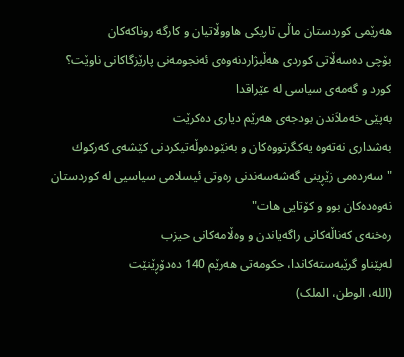هه‌رێمی كوردستان ماڵی تاریكی هاووڵاتیان و كارگه‌ روناكه‌كان
بۆچی‌ ده‌سه‌ڵاتی‌ كوردی‌ هه‌ڵبژاردنه‌وه‌ی‌ ئه‌نجومه‌نی پارێزگاكانی ناوێت؟
كورد و گه‌مه‌ی‌ سیاسی‌ له‌ عێراقدا
به‌پێی‌ خه‌ملاَندن بودجه‌ی‌ هه‌رێم دیاری‌ ده‌كرێت
به‌شداری نه‌ته‌وه‌ یه‌كگرتووه‌كان و به‌نێوده‌وڵه‌تیكردنی كێشه‌ی كه‌ركوك
"سه‌رده‌می‌ زێڕینی‌ گه‌شه‌سه‌ندنی‌ ره‌وتی‌ ئیسلامی‌ سیاسیی‌ له‌ كوردستان نه‌وه‌ده‌كان بوو و كۆتایی‌ هات"
ره‌خنه‌ی كه‌ناڵه‌كانی راگه‌یاندن و وه‌ڵامه‌كانی حیزب
له‌پێناو گرێبه‌سته‌كاندا، حكومه‌تی‌ هه‌رێم 140 ده‌دۆڕێنێت
(الله‌، الوطن، الملک)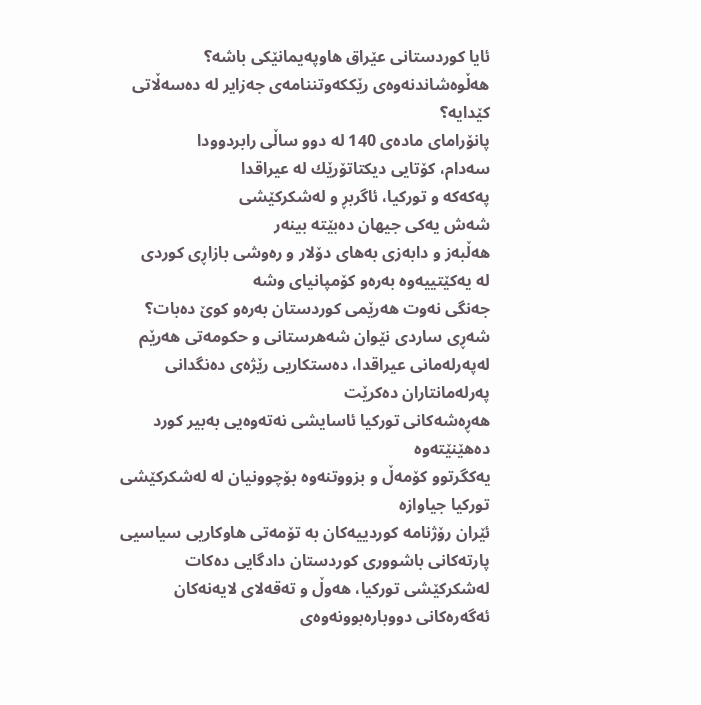ئایا كوردستانی‌ عێراق هاوپه‌یمانێكی‌ باشه‌؟
هه‌ڵوه‌شاندنه‌وه‌ی‌ رێككه‌وتننامه‌ی‌ جه‌زایر له‌ ده‌سه‌ڵاتی‌ كێدایه‌؟
پانۆرامای‌ ماده‌ی‌ 140 له‌ دوو ساڵی‌ رابردوودا
سه‌دام، كۆتایی دیكتاتۆرێك له‌ عیراقدا
په‌كه‌كه‌ و توركیا، ئاگربڕ و له‌شكركێشی‌
شه‌ش یه‌كی‌ جیهان ده‌بێته‌ بینه‌ر
هه‌ڵبه‌ز و دابه‌زی به‌های دۆلار و ره‌وشی بازاڕی كوردی
له‌ یه‌کێتییه‌وه‌ به‌ره‌و کۆمپانیای وشه‌
جه‌نگی‌ نه‌وت هه‌رێمی‌ كوردستان به‌ره‌و كوێ‌ ده‌بات؟
شه‌ڕی‌ ساردی‌ نێوان شه‌هرستانی‌ ‌و حكومه‌تی‌ هه‌رێم
له‌په‌رله‌مانی‌ عیراقدا، ده‌ستكاریی‌ رێژه‌ی‌ ده‌نگدانی‌ په‌رله‌مانتاران ده‌كرێت
هه‌ڕه‌شه‌كانی توركیا ئاسایشی نه‌ته‌وه‌یی به‌بیر كورد ده‌هێنێته‌وه‌
یه‌كگرتوو كۆمه‌ڵ‌ ‌و بزووتنه‌وه‌ بۆچوونیان له‌ له‌شكركێشی‌ توركیا جیاوازه‌
ئێران رۆژنامه‌ كوردییه‌كان به‌ تۆمه‌تی هاوكاریی سیاسیی پارته‌كانی‌ باشووری‌ كوردستان دادگایی ده‌كات
له‌شكركێشی توركیا، هه‌وڵ‌ و ته‌قه‌لای لایه‌نه‌كان
ئه‌گه‌ره‌كانی‌ دووباره‌بوونه‌وه‌ی‌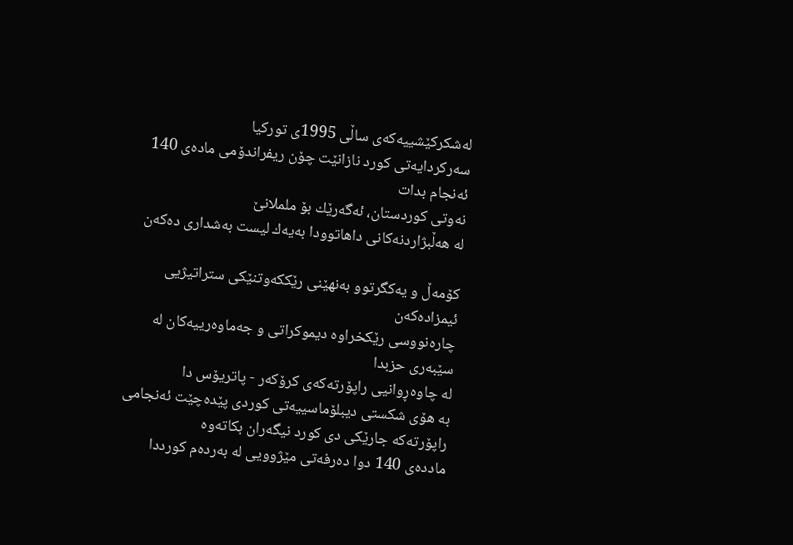له‌شكركێشییه‌كه‌ی‌ ساڵی‌ 1995ی‌ توركیا
سه‌ركردایه‌تی‌ كورد نازانێت چۆن ریفراندۆمی‌ ماده‌ی‌ 140 ئه‌نجام بدات
نه‌وتی‌ كوردستان، ئه‌گه‌رێك بۆ ململانێ‌
له‌ هه‌ڵبژاردنه‌كانی‌ داهاتوودا به‌یه‌ك لیست به‌شداری‌ ده‌كه‌ن

كۆمه‌ڵ ‌‌و یه‌كگرتوو به‌نهێنی‌ رێككه‌وتنێكی‌ ستراتیژیی‌ ئیمزاده‌كه‌ن
چاره‌نووسی‌ رێكخراوه‌ دیموكراتی و جه‌ماوه‌رییه‌كان له‌ سێبه‌ری‌ حزبدا
له‌ چاوه‌ڕوانیی‌ راپۆرته‌كه‌ی‌ كرۆكه‌ر - پاتریۆس دا
به‌ هۆی‌ شكستی‌ دیبلۆماسییه‌تی‌ كوردی پێده‌چێت ئه‌نجامی‌ راپۆرته‌كه‌ جارێكی‌ دی‌ كورد نیگه‌ران بكاته‌وه‌
مادده‌ی‌ 140 دوا ده‌رفه‌تی مێژوویی له‌ به‌رده‌م کورددا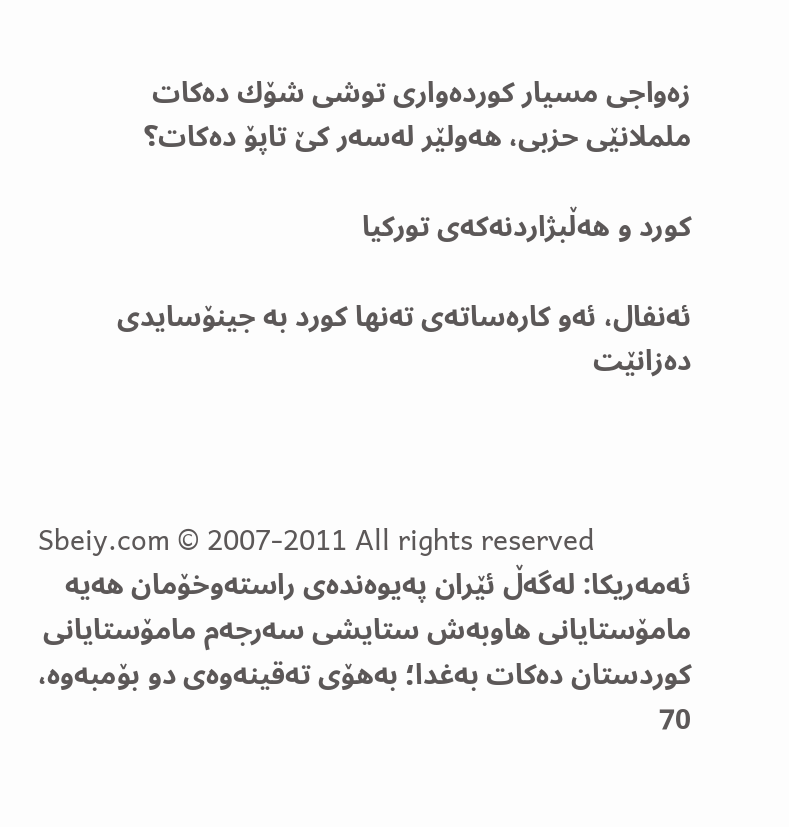زه‌واجی‌ مسیار كورده‌واری‌ توشی‌ شۆك ده‌كات
ململانێی‌ حزبی‌، هه‌ولێر له‌سه‌ر كێ‌ تاپۆ ده‌كات؟

کورد و هه‌ڵبژاردنه‌که‌ی تورکیا

ئه‌نفال، ئه‌و کاره‌ساته‌ی ته‌نها کورد به‌ جینۆسایدی ده‌زانێت



Sbeiy.com © 2007-2011 All rights reserved
ئه‌مه‌ریكا: له‌گه‌ڵ ئێران په‌یوه‌نده‌ی‌ راسته‌وخۆمان هه‌یه‌ مامۆستایانی هاوبه‌ش ستایشی سه‌رجه‌م مامۆستایانی‌ كوردستان ده‌كات به‌غدا؛ به‌هۆی ته‌قینه‌وه‌ی دو بۆمبه‌وه، 70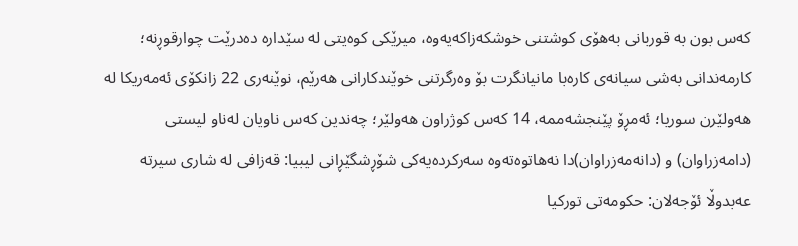كه‌س بون به‌ قوربانی‌ به‌هۆی‌ كوشتنی‌ خوشكه‌زاكه‌یه‌وه‌، میرێكی كوه‌یتی‌ له‌ سێداره‌ ده‌درێت چوارقوڕنه‌؛ كارمه‌ندانی به‌شی سیانه‌ی كاره‌با مانیانگرت بۆ وه‌رگرتنی خوێندكارانی هه‌رێم، نوێنه‌ری‌ 22 زانكۆی‌ ئه‌مه‌ریكا له‌ هه‌ولێرن سوریا؛ ئه‌مڕۆ پێنجشه‌ممه‌، 14 كه‌س كوژراون هه‌ولێر؛ چه‌ندین كه‌س ناویان له‌ناو ليستى (دامه‌زراوان) و (دانه‌مه‌زراوان)دا نه‌هاتوه‌ته‌وه‌ سه‌ركرده‌یه‌كی شۆڕشگێڕانی‌ لیبیا: قه‌زافی له‌ شاری‌ سیرته‌ عه‌بدوڵا ئۆجه‌لان: حكومه‌تی‌ توركیا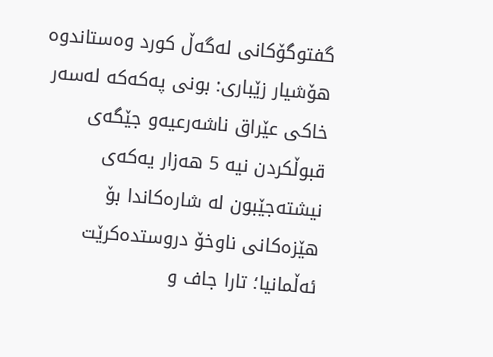گفتوگۆكانی‌ له‌گه‌ڵ كورد وه‌ستاندوه‌ هۆشیار زێباری‌: بونی په‌كه‌كه‌ له‌سه‌ر خاكی عێراق ناشه‌رعیه‌و جێگه‌ی‌ قبوڵكردن نیه‌ 5 هه‌زار یه‌كه‌ی‌ نیشته‌جێبون له‌ شاره‌كاندا بۆ هێزه‌كانی ناوخۆ دروستده‌كرێت ئه‌ڵمانیا؛ تارا جاف و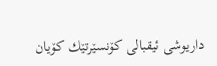داریوشی‌ ئیقبالی‌ كۆنسێرتێك كۆیان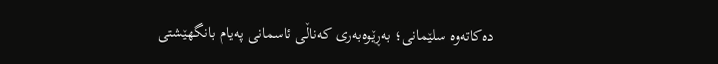ده‌كاته‌وه‌ سلێمانی؛ به‌ڕێوه‌به‌ری كه‌ناڵی ئاسمانی په‌یام بانگهێشتی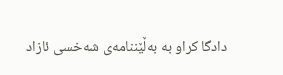دادگا کراو به‌ به‌ڵێننامه‌ی شه‌خسی ئازاد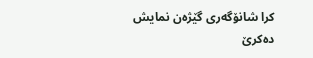کرا شانۆگه‌ری‌ گێژه‌ن نمایش ده‌كرێ